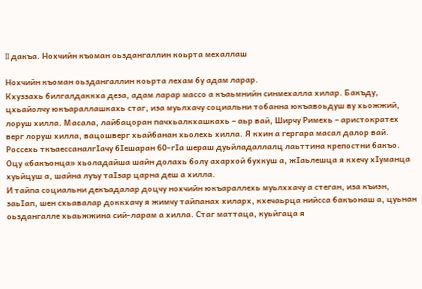II дакъа. Нохчийн къоман оьздангаллин коьрта мехаллаш

Нохчийн къоман оьздангаллин коьрта лехам бу адам ларар.
Кхуззахь билгалдаккха деза, адам ларар массо а къаьмнийн синмехалла хилар. Бакъду, цхьайолчу юкъараллашкахь стаг, иза муьлхачу социальни тобанна юкъавоьдуш ву хьожжий, лоруш хилла. Масала, лайбацоран пачхьалкхашкахь – аьр вай, Ширчу Римехь – аристократех верг лоруш хилла, вацошверг хьайбанан хьолехь хилла. Я кхин а гергара масал далор вай. Россехь ткъаессаналгIачу бIешаран 60-гIа шераш дуьйладаллалц лаьттина крепостни бакъо. Оцу «бакъонца» хьоладайша шайн долахь болу ахархой бухкуш а, жIаьлешца я кхечу хIуманца хуьйцуш а, шайна луъу таIзар царна деш а хилла.
И тайпа социальни декъадалар доцчу нохчийн юкъараллехь муьлххачу а стеган, иза къиэн, заьIап, шен схьавалар доккхачу я жимчу тайпанах хиларх, кхечаьрца нийсса бакъонаш а, цуьнан оьздангалле хьаьжжина сий-ларам а хилла. Стаг маттаца, куьйгаца я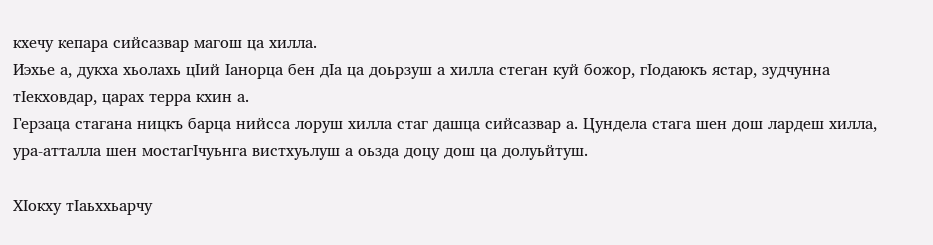кхечу кепара сийсазвар магош ца хилла.
Иэхье а, дукха хьолахь цIий Iанорца бен дIа ца доьрзуш а хилла стеган куй божор, гIодаюкъ ястар, зудчунна тIекховдар, царах терра кхин а.
Герзаца стагана ницкъ барца нийсса лоруш хилла стаг дашца сийсазвар а. Цундела стага шен дош лардеш хилла, ура-атталла шен мостагIчуьнга вистхуьлуш а оьзда доцу дош ца долуьйтуш.

ХIокху тIаьххьарчу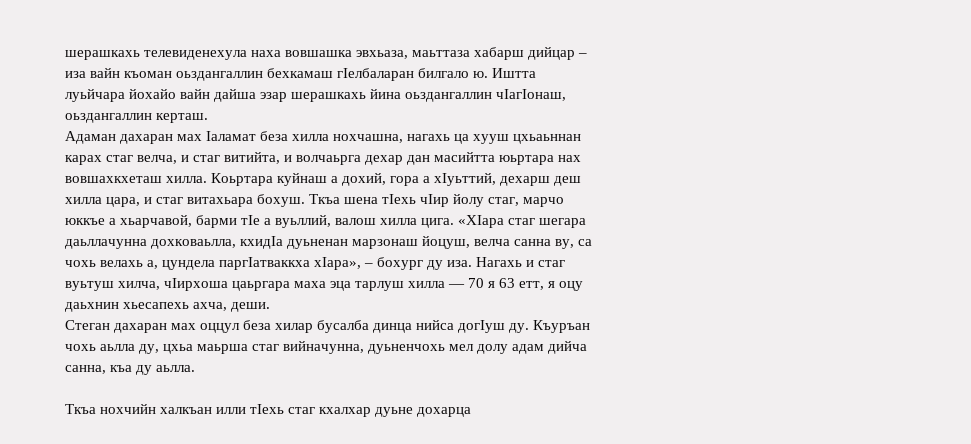шерашкахь телевиденехула наха вовшашка эвхьаза, маьттаза хабарш дийцар – иза вайн къоман оьздангаллин бехкамаш гIелбаларан билгало ю. Иштта луьйчара йохайо вайн дайша эзар шерашкахь йина оьздангаллин чIагIонаш, оьздангаллин керташ.
Адаман дахаран мах Iаламат беза хилла нохчашна, нагахь ца хууш цхьаьннан карах стаг велча, и стаг витийта, и волчаьрга дехар дан масийтта юьртара нах вовшахкхеташ хилла. Коьртара куйнаш а дохий, гора а хIуьттий, дехарш деш хилла цара, и стаг витахьара бохуш. Ткъа шена тIехь чIир йолу стаг, марчо юккъе а хьарчавой, барми тIе а вуьллий, валош хилла цига. «ХIара стаг шегара даьллачунна дохковаьлла, кхидIа дуьненан марзонаш йоцуш, велча санна ву, са чохь велахь а, цундела паргIатваккха хIара», – бохург ду иза. Нагахь и стаг вуьтуш хилча, чIирхоша цаьргара маха эца тарлуш хилла — 70 я 63 етт, я оцу даьхнин хьесапехь ахча, деши.
Стеган дахаран мах оццул беза хилар бусалба динца нийса догIуш ду. Къуръан чохь аьлла ду, цхьа маьрша стаг вийначунна, дуьненчохь мел долу адам дийча санна, къа ду аьлла.

Ткъа нохчийн халкъан илли тIехь стаг кхалхар дуьне дохарца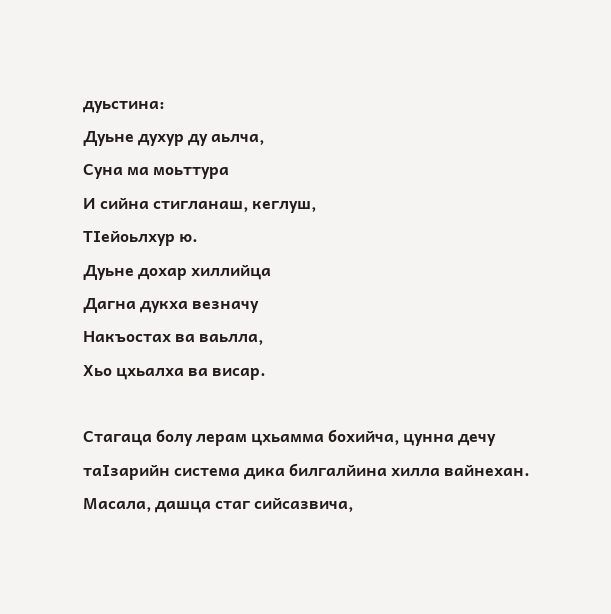дуьстина:
Дуьне духур ду аьлча,
Суна ма моьттура
И сийна стигланаш, кеглуш,
ТIейоьлхур ю.
Дуьне дохар хиллийца
Дагна дукха везначу
Накъостах ва ваьлла,
Хьо цхьалха ва висар.

Стагаца болу лерам цхьамма бохийча, цунна дечу таIзарийн система дика билгалйина хилла вайнехан. Масала, дашца стаг сийсазвича,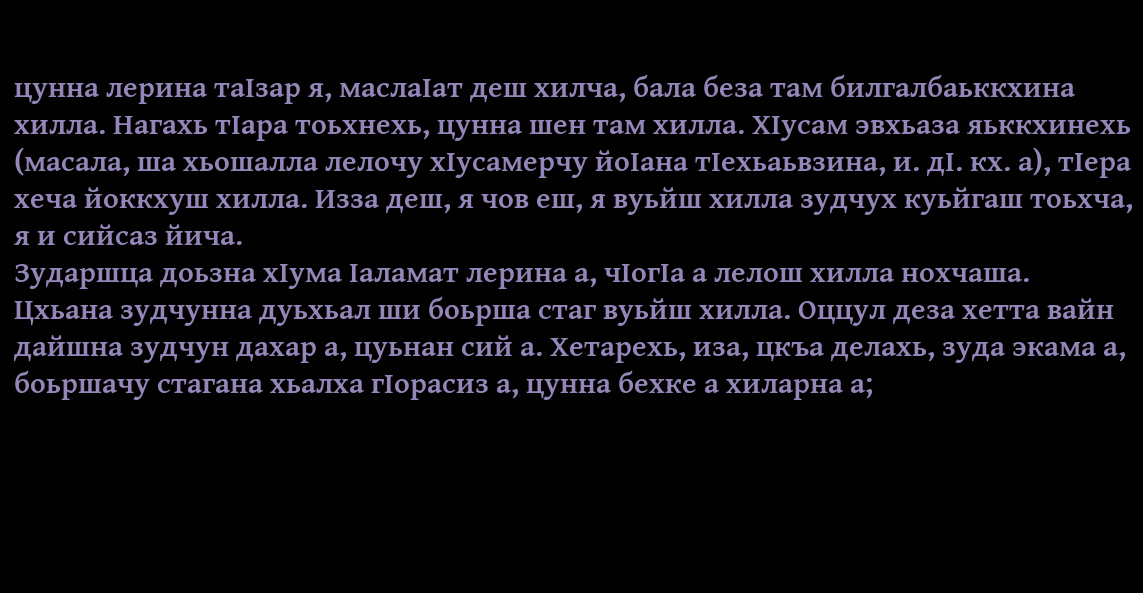цунна лерина таIзар я, маслаIат деш хилча, бала беза там билгалбаьккхина хилла. Нагахь тIара тоьхнехь, цунна шен там хилла. ХIусам эвхьаза яьккхинехь (масала, ша хьошалла лелочу хIусамерчу йоIана тIехьаьвзина, и. дI. кх. а), тIера хеча йоккхуш хилла. Изза деш, я чов еш, я вуьйш хилла зудчух куьйгаш тоьхча, я и сийсаз йича.
Зударшца доьзна хIума Iаламат лерина а, чIогIа а лелош хилла нохчаша. Цхьана зудчунна дуьхьал ши боьрша стаг вуьйш хилла. Оццул деза хетта вайн дайшна зудчун дахар а, цуьнан сий а. Хетарехь, иза, цкъа делахь, зуда экама а, боьршачу стагана хьалха гIорасиз а, цунна бехке а хиларна а;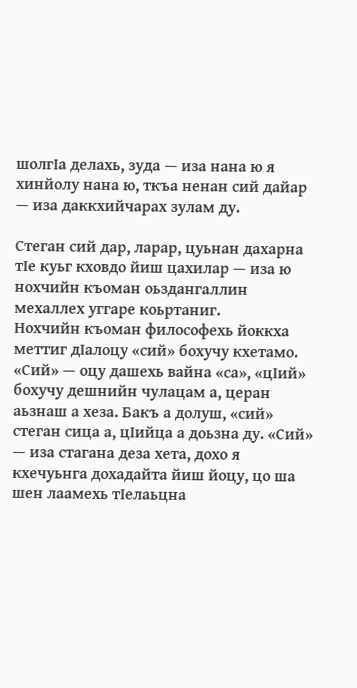шолгIа делахь, зуда — иза нана ю я хинйолу нана ю, ткъа ненан сий дайар — иза даккхийчарах зулам ду.

Стеган сий дар, ларар, цуьнан дахарна тIе куьг кховдо йиш цахилар — иза ю нохчийн къоман оьздангаллин мехаллех уггаре коьртаниг.
Нохчийн къоман философехь йоккха меттиг дIалоцу «сий» бохучу кхетамо. «Сий» — оцу дашехь вайна «са», «цIий» бохучу дешнийн чулацам а, церан аьзнаш а хеза. Бакъ а долуш, «сий» стеган сица а, цIийца а доьзна ду. «Сий» — иза стагана деза хета, дохо я кхечуьнга дохадайта йиш йоцу, цо ша шен лаамехь тIелаьцна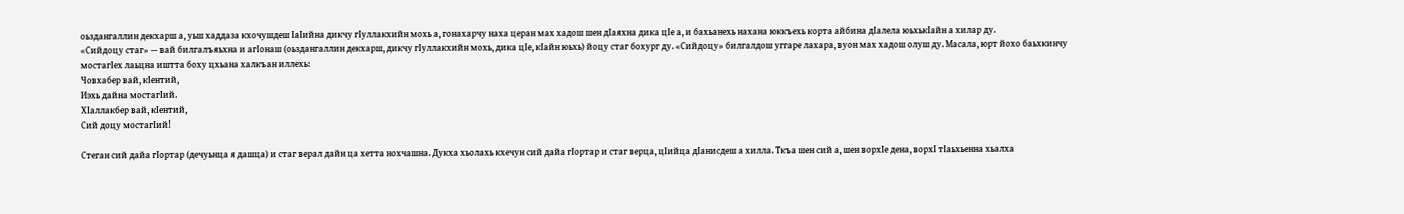оьздангаллин декхарш а, уьш хаддаза кхочушдеш IаIийна дикчу гIуллакхийн мохь а, гонахарчу наха церан мах хадош шен дIаяхна дика цIе а, и бахьанехь нахана юккъехь корта айбина дIалела юьхькIайн а хилар ду.
«Сийдоцу стаг» — вай билгалъяьхна и агIонаш (оьздангаллин декхарш, дикчу гIуллакхийн мохь, дика цIе, кIайн юьхь) йоцу стаг бохург ду. «Сийдоцу» билгалдош уггаре лахара, вуон мах хадош олуш ду. Масала, юрт йохо баьхкинчу мостагIех лаьцна иштта боху цхьана халкъан иллехь:
Човхабер вай, кIентий,
Иэхь дайна мостагIий.
ХIаллакбер вай, кIентий,
Сий доцу мостагIий!

Стеган сий дайа гIортар (дечуьнца я дашца) и стаг верал дайн ца хетта нохчашна. Дукха хьолахь кхечун сий дайа гIортар и стаг верца, цIийца дIанисдеш а хилла. Ткъа шен сий а, шен ворхIе дена, ворхI тIаьхьенна хьалха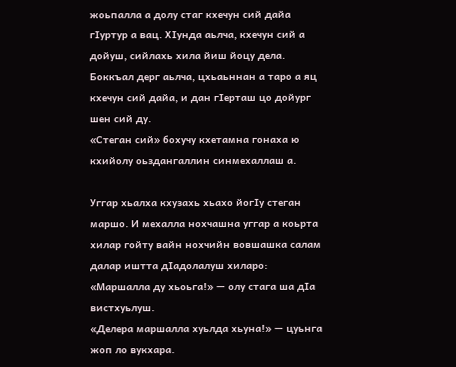жоьпалла а долу стаг кхечун сий дайа гIуртур а вац. ХIунда аьлча, кхечун сий а дойуш, сийлахь хила йиш йоцу дела. Боккъал дерг аьлча, цхьаьннан а таро а яц кхечун сий дайа, и дан гIерташ цо дойург шен сий ду.
«Стеган сий» бохучу кхетамна гонаха ю кхийолу оьздангаллин синмехаллаш а.

Уггар хьалха кхузахь хьахо йогIу стеган маршо. И мехалла нохчашна уггар а коьрта хилар гойту вайн нохчийн вовшашка салам далар иштта дIадолалуш хиларо:
«Маршалла ду хьоьга!» — олу стага ша дIа вистхуьлуш.
«Делера маршалла хуьлда хьуна!» — цуьнга жоп ло вукхара.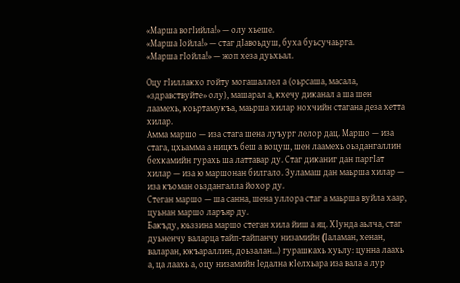«Марша вогIийла!» — олу хьеше.
«Марша Iойла!» — стаг дIавоьдуш, буха буьсучаьрга.
«Марша гIойла!» — жоп хеза дуьхьал.

Оцу гIиллакхо гойту могашаллел а (оьрсаша, масала, «здравствуйте» олу), машарал а, кхечу диканал а ша шен лаамехь, коьртамукъа, маьрша хилар нохчийн стагана деза хетта хилар.
Амма маршо — иза стага шена луъург лелор дац. Маршо — иза стага, цхьамма а ницкъ беш а воцуш, шен лаамехь оьздангаллин бехкамийн гурахь ша латтавар ду. Стаг диканиг дан паргIат хилар — иза ю маршонан билгало. Зуламаш дан маьрша хилар — иза къоман оьздангалла йохор ду.
Стеган маршо — ша санна, шена уллора стаг а маьрша вуйла хаар, цуьнан маршо ларъяр ду.
Бакъду, юьззина маршо стеган хила йиш а яц. ХIунда аьлча, стаг дуьненчу валарца тайп-тайпанчу низамийн (Iаламан, хенан, валаран, юкъараллин, доьзалан…) гурашкахь хуьлу: цунна лаахь а, ца лаахь а, оцу низамийн Iедална кIелхьара иза вала а лур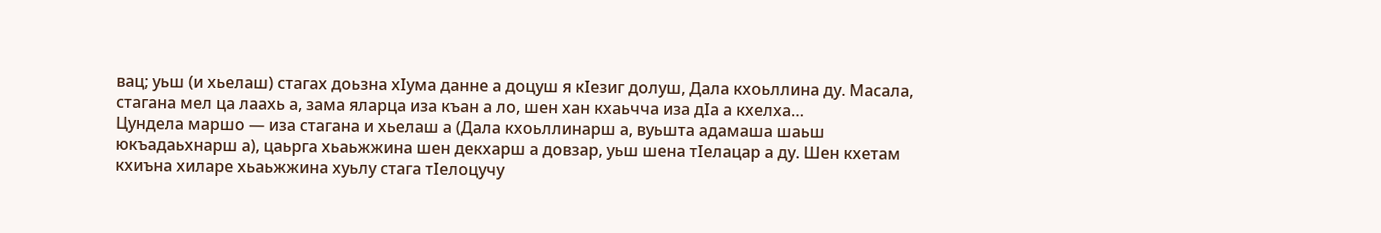вац; уьш (и хьелаш) стагах доьзна хIума данне а доцуш я кIезиг долуш, Дала кхоьллина ду. Масала, стагана мел ца лаахь а, зама яларца иза къан а ло, шен хан кхаьчча иза дIа а кхелха…
Цундела маршо — иза стагана и хьелаш а (Дала кхоьллинарш а, вуьшта адамаша шаьш юкъадаьхнарш а), цаьрга хьаьжжина шен декхарш а довзар, уьш шена тIелацар а ду. Шен кхетам кхиъна хиларе хьаьжжина хуьлу стага тIелоцучу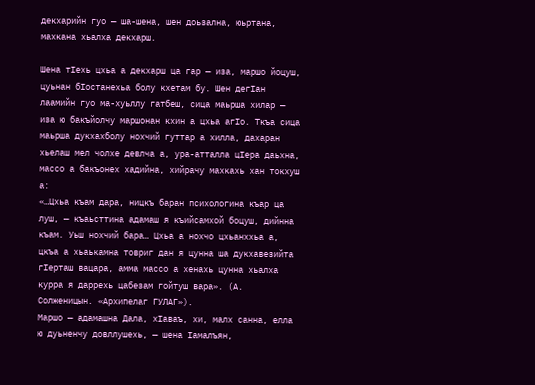декхарийн гуо — ша-шена, шен доьзална, юьртана, махкана хьалха декхарш.

Шена тIехь цхьа а декхарш ца гар — иза, маршо йоцуш, цуьнан бIостанехьа болу кхетам бу. Шен дегIан лаамийн гуо ма-хуьллу гатбеш, сица маьрша хилар — иза ю бакъйолчу маршонан кхин а цхьа агIо. Ткъа сица маьрша дукхахболу нохчий гуттар а хилла, дахаран хьелаш мел чолхе девлча а, ура-атталла цIера даьхна, массо а бакъонех хадийна, хийрачу махкахь хан токхуш а:
«…Цхьа къам дара, ницкъ баран психологина къар ца луш, — къаьсттина адамаш я къийсамхой боцуш, дийнна къам. Уьш нохчий бара… Цхьа а нохчо цхьанххьа а, цкъа а хьаькамна товриг дан я цунна ша дукхавезийта гIерташ вацара, амма массо а хенахь цунна хьалха курра я даррехь цабезам гойтуш вара». (А. Солженицын. «Архипелаг ГУЛАГ»).
Маршо — адамашна Дала, хIаваъ, хи, малх санна, елла ю дуьненчу довллушехь, — шена Iамалъян,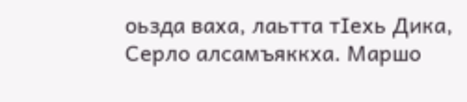оьзда ваха, лаьтта тIехь Дика, Серло алсамъяккха. Маршо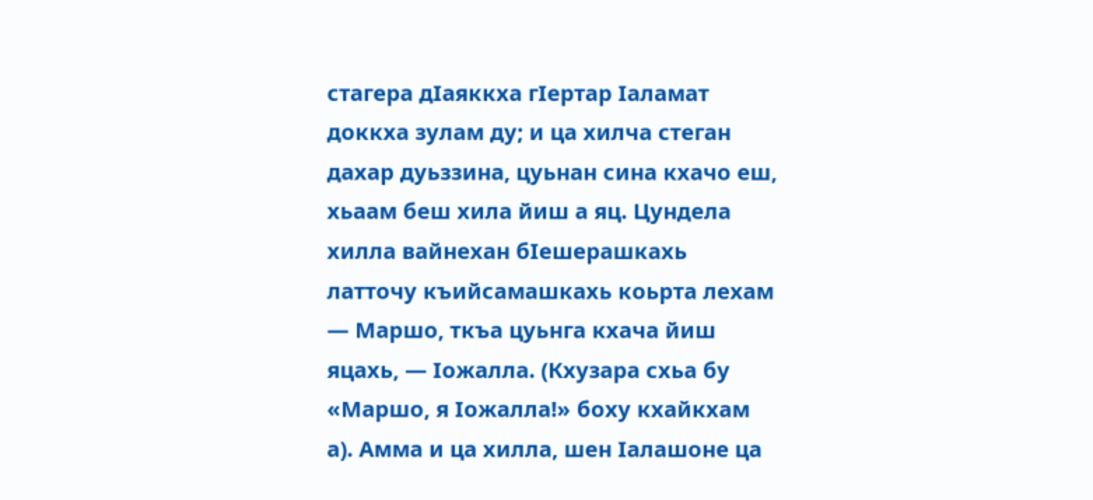стагера дIаяккха гIертар Iаламат доккха зулам ду; и ца хилча стеган дахар дуьззина, цуьнан сина кхачо еш, хьаам беш хила йиш а яц. Цундела хилла вайнехан бIешерашкахь латточу къийсамашкахь коьрта лехам — Маршо, ткъа цуьнга кхача йиш яцахь, — Iожалла. (Кхузара схьа бу «Маршо, я Iожалла!» боху кхайкхам а). Амма и ца хилла, шен Iалашоне ца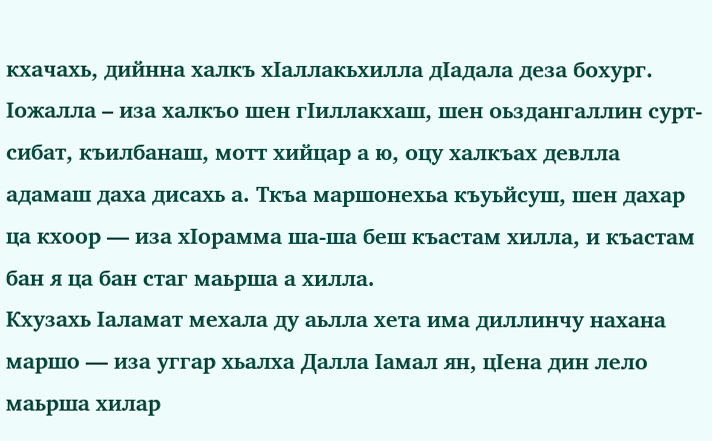кхачахь, дийнна халкъ хIаллакьхилла дIадала деза бохург. Iожалла – иза халкъо шен гIиллакхаш, шен оьздангаллин сурт-сибат, къилбанаш, мотт хийцар а ю, оцу халкъах девлла адамаш даха дисахь а. Ткъа маршонехьа къуьйсуш, шен дахар ца кхоор — иза хIорамма ша-ша беш къастам хилла, и къастам бан я ца бан стаг маьрша а хилла.
Кхузахь Iаламат мехала ду аьлла хета има диллинчу нахана маршо — иза уггар хьалха Далла Iамал ян, цIена дин лело маьрша хилар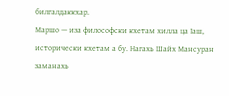билгалдаккхар.
Маршо — иза философски кхетам хилла ца Iаш, исторически кхетам а бу. Нагахь Шайх Мансуран заманахь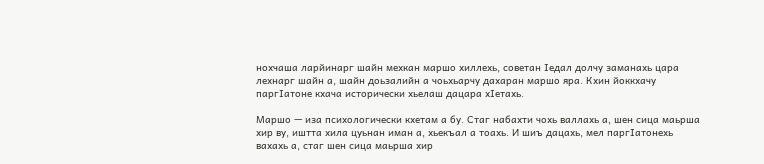нохчаша ларйинарг шайн мехкан маршо хиллехь, советан Iедал долчу заманахь цара лехнарг шайн а, шайн доьзалийн а чоьхьарчу дахаран маршо яра. Кхин йоккхачу паргIатоне кхача исторически хьелаш дацара хIетахь.

Маршо — иза психологически кхетам а бу. Стаг набахти чохь валлахь а, шен сица маьрша хир ву, иштта хила цуьнан иман а, хьекъал а тоахь. И шиъ дацахь, мел паргIатонехь вахахь а, стаг шен сица маьрша хир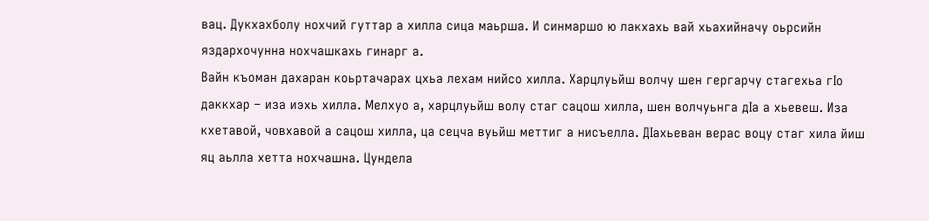вац. Дукхахболу нохчий гуттар а хилла сица маьрша. И синмаршо ю лакхахь вай хьахийначу оьрсийн яздархочунна нохчашкахь гинарг а.
Вайн къоман дахаран коьртачарах цхьа лехам нийсо хилла. Харцлуьйш волчу шен гергарчу стагехьа гIо даккхар – иза иэхь хилла. Мелхуо а, харцлуьйш волу стаг сацош хилла, шен волчуьнга дIа а хьевеш. Иза кхетавой, човхавой а сацош хилла, ца сецча вуьйш меттиг а нисъелла. ДIахьеван верас воцу стаг хила йиш яц аьлла хетта нохчашна. Цундела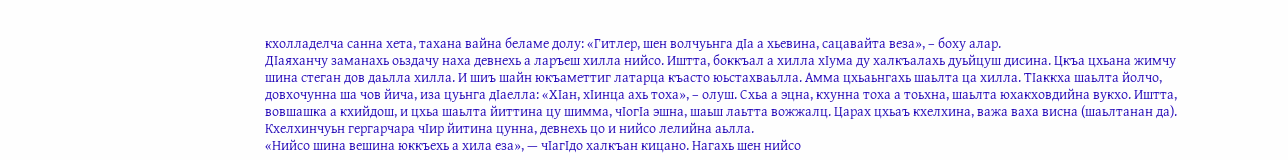кхолладелча санна хета, тахана вайна беламе долу: «Гитлер, шен волчуьнга дIа а хьевина, сацавайта веза», – боху алар.
ДIаяханчу заманахь оьздачу наха девнехь а ларъеш хилла нийсо. Иштта, боккъал а хилла хIума ду халкъалахь дуьйцуш дисина. Цкъа цхьана жимчу шина стеган дов даьлла хилла. И шиъ шайн юкъаметтиг латарца къасто юьстахваьлла. Амма цхьаьнгахь шаьлта ца хилла. ТIаккха шаьлта йолчо, довхочунна ша чов йича, иза цуьнга дIаелла: «ХIан, хIинца ахь тоха», – олуш. Схьа а эцна, кхунна тоха а тоьхна, шаьлта юхакховдийна вукхо. Иштта, вовшашка а кхийдош, и цхьа шаьлта йиттина цу шимма, чIогIа эшна, шаьш лаьтта вожжалц. Царах цхьаъ кхелхина, важа ваха висна (шаьлтанан да). Кхелхинчуьн гергарчара чIир йитина цунна, девнехь цо и нийсо лелийна аьлла.
«Нийсо шина вешина юккъехь а хила еза», — чIагIдо халкъан кицано. Нагахь шен нийсо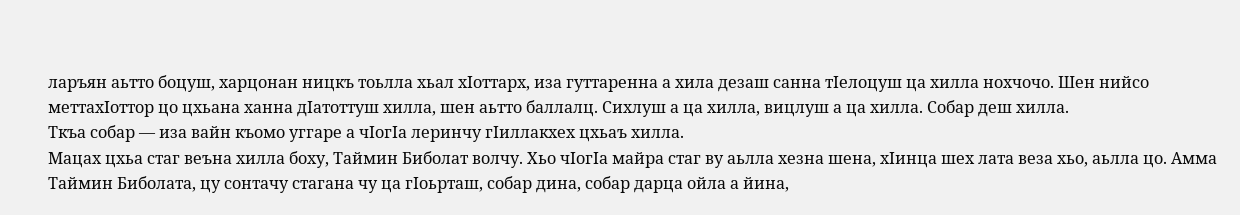ларъян аьтто боцуш, харцонан ницкъ тоьлла хьал хIоттарх, иза гуттаренна а хила дезаш санна тIелоцуш ца хилла нохчочо. Шен нийсо меттахIоттор цо цхьана ханна дIатоттуш хилла, шен аьтто баллалц. Сихлуш а ца хилла, вицлуш а ца хилла. Собар деш хилла.
Ткъа собар — иза вайн къомо уггаре а чIогIа леринчу гIиллакхех цхьаъ хилла.
Мацах цхьа стаг веъна хилла боху, Таймин Биболат волчу. Хьо чIогIа майра стаг ву аьлла хезна шена, хIинца шех лата веза хьо, аьлла цо. Амма Таймин Биболата, цу сонтачу стагана чу ца гIоьрташ, собар дина, собар дарца ойла а йина,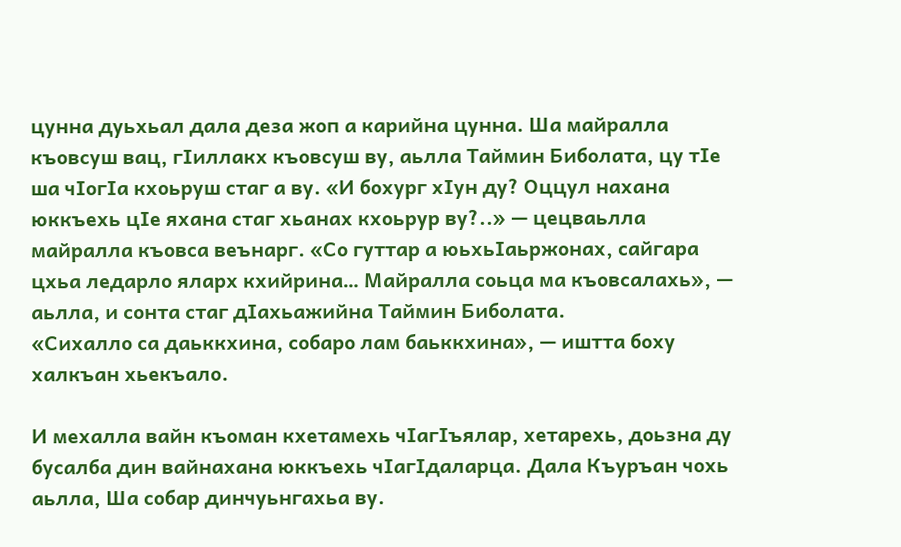цунна дуьхьал дала деза жоп а карийна цунна. Ша майралла къовсуш вац, гIиллакх къовсуш ву, аьлла Таймин Биболата, цу тIе ша чIогIа кхоьруш стаг а ву. «И бохург хIун ду? Оццул нахана юккъехь цIе яхана стаг хьанах кхоьрур ву?..» — цецваьлла майралла къовса веънарг. «Со гуттар а юьхьIаьржонах, сайгара цхьа ледарло яларх кхийрина… Майралла соьца ма къовсалахь», — аьлла, и сонта стаг дIахьажийна Таймин Биболата.
«Сихалло са даьккхина, собаро лам баьккхина», — иштта боху халкъан хьекъало.

И мехалла вайн къоман кхетамехь чIагIъялар, хетарехь, доьзна ду бусалба дин вайнахана юккъехь чIагIдаларца. Дала Къуръан чохь аьлла, Ша собар динчуьнгахьа ву.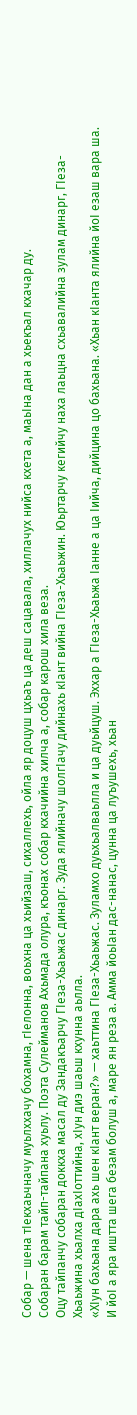Собар — шена тIекхаьчначу муьлххачу бохамна, гIелонна, воьхна ца хьийзаш, сихаллехь, ойла яр доцуш цхьаъ ца деш сацавала, хиллачух нийса кхета а, маьIна дан а хьекъал кхачар ду.
Собаран барам тайп-тайпана хуьлу. Поэта Сулейманов Ахьмада олура, къонах собар кхачийна хилча а, собар карош хила веза.
Оцу тайпанчу собаран доккха масал ду Зандакъарчу ГIеза-Хьаьжас динарг. Зуда ялийначу шолгIачу дийнахь кIант вийна ГIеза-Хьаьжин. Юьртарчу кегийчу наха лаьцна схьавалийна зулам динарг, ГIеза-Хьаьжина хьалха дIахIоттийна, хIун диэ шаьш кхунна аьлла.
«ХIун бахьана дара ахь шен кIант веран?» — хаьттина ГIеза-Хьаьжас. Зуламхо дуьхьалваьлла и ца дуьйцуш. Эххар а ГIеза-Хьаьжа Iанне а ца Iийча, дийцина цо бахьана. «Хьан кIанта ялийна йоI езаш вара ша. И йоI а яра иштта шега безам болуш а, маре ян реза а. Амма йоьIан дас-нанас, цунна ца луъушехь, хьан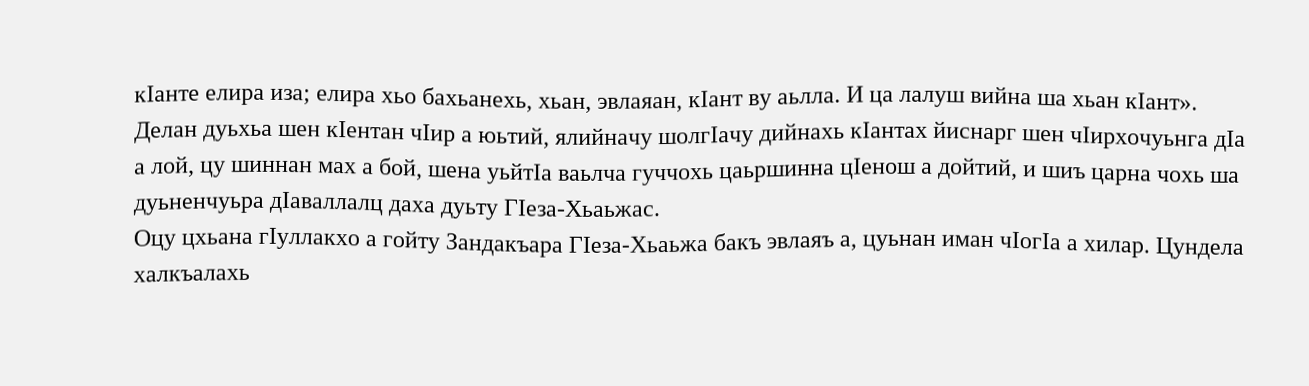кIанте елира иза; елира хьо бахьанехь, хьан, эвлаяан, кIант ву аьлла. И ца лалуш вийна ша хьан кIант».
Делан дуьхьа шен кIентан чIир а юьтий, ялийначу шолгIачу дийнахь кIантах йиснарг шен чIирхочуьнга дIа а лой, цу шиннан мах а бой, шена уьйтIа ваьлча гуччохь цаьршинна цIенош а дойтий, и шиъ царна чохь ша дуьненчуьра дIаваллалц даха дуьту ГIеза-Хьаьжас.
Оцу цхьана гIуллакхо а гойту Зандакъара ГIеза-Хьаьжа бакъ эвлаяъ а, цуьнан иман чIогIа а хилар. Цундела халкъалахь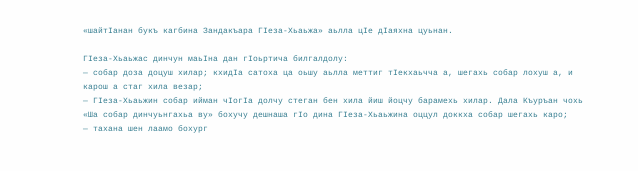«шайтIанан букъ кагбина Зандакъара ГIеза-Хьаьжа» аьлла цIе дIаяхна цуьнан.

ГIеза-Хьаьжас динчун маьIна дан гIоьртича билгалдолу:
— собар доза доцуш хилар; кхидIа сатоха ца оьшу аьлла меттиг тIекхаьчча а, шегахь собар лохуш а, и карош а стаг хила везар;
— ГIеза-Хьаьжин собар ийман чIогIа долчу стеган бен хила йиш йоцчу барамехь хилар. Дала Къуръан чохь «Ша собар динчуьнгахьа ву» бохучу дешнаша гIо дина ГIеза-Хьаьжина оццул доккха собар шегахь каро;
— тахана шен лаамо бохург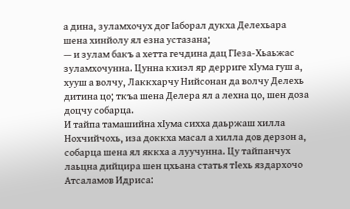а дина, зуламхочух дог Iаборал дукха Делехьара шена хинйолу ял езна устазана;
— и зулам бакъ а хетта гечдина дац ГIеза-Хьаьжас зуламхочунна. Цунна кхиэл яр дерриге хIума гуш а, хууш а волчу, Лаккхарчу Нийсонан да волчу Делехь дитина цо; ткъа шена Делера ял а лехна цо, шен доза доцчу собарца.
И тайпа тамашийна хIума сихха даьржаш хилла Нохчийчохь, иза доккха масал а хилла дов дерзон а, собарца шена ял яккха а луучунна. Цу тайпанчух лаьцна дийцира шен цхьана статья тIехь яздархочо Атсаламов Идриса: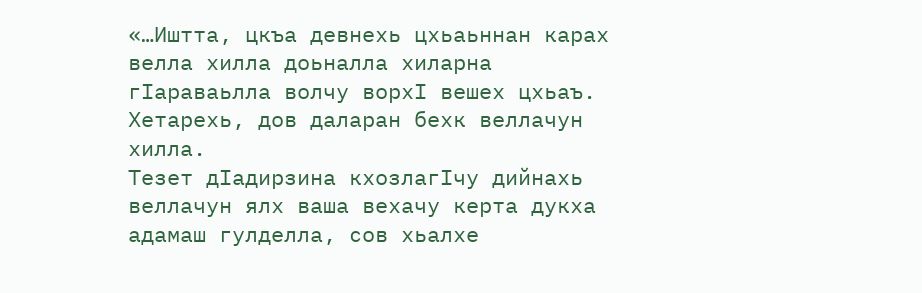«…Иштта, цкъа девнехь цхьаьннан карах велла хилла доьналла хиларна гIараваьлла волчу ворхI вешех цхьаъ. Хетарехь, дов даларан бехк веллачун хилла.
Тезет дIадирзина кхозлагIчу дийнахь веллачун ялх ваша вехачу керта дукха адамаш гулделла, сов хьалхе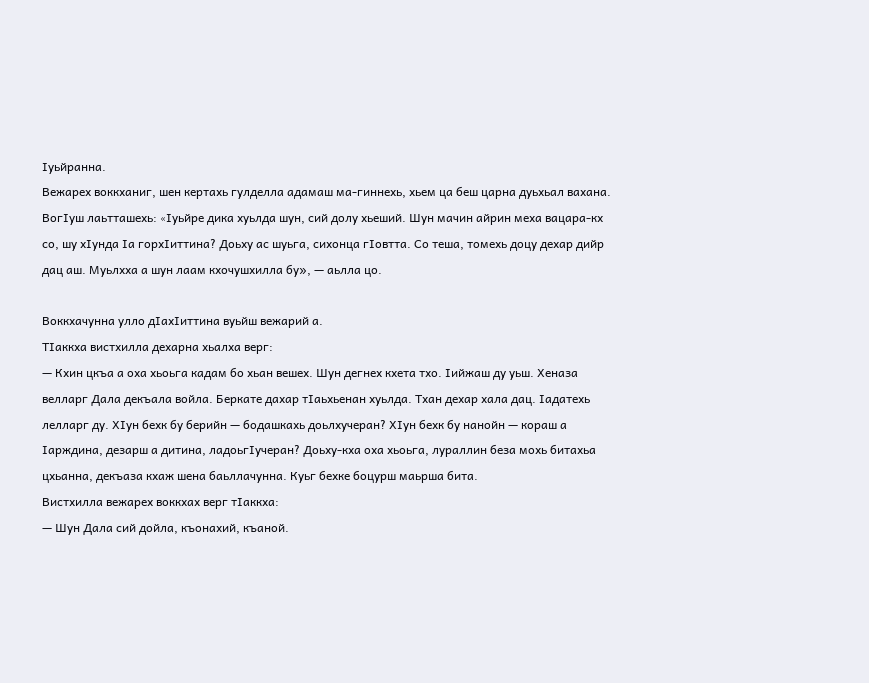Iуьйранна.
Вежарех воккханиг, шен кертахь гулделла адамаш ма-гиннехь, хьем ца беш царна дуьхьал вахана. ВогIуш лаьтташехь: «Iуьйре дика хуьлда шун, сий долу хьеший. Шун мачин айрин меха вацара-кх со, шу хIунда Iа горхIиттина? Доьху ас шуьга, сихонца гIовтта. Со теша, томехь доцу дехар дийр дац аш. Муьлхха а шун лаам кхочушхилла бу», — аьлла цо.

Воккхачунна улло дIахIиттина вуьйш вежарий а.
ТIаккха вистхилла дехарна хьалха верг:
— Кхин цкъа а оха хьоьга кадам бо хьан вешех. Шун дегнех кхета тхо. Iийжаш ду уьш. Хеназа велларг Дала декъала войла. Беркате дахар тIаьхьенан хуьлда. Тхан дехар хала дац. Iадатехь лелларг ду. ХIун бехк бу берийн — бодашкахь доьлхучеран? ХIун бехк бу нанойн — кораш а Iарждина, дезарш а дитина, ладоьгIучеран? Доьху-кха оха хьоьга, лураллин беза мохь битахьа цхьанна, декъаза кхаж шена баьллачунна. Куьг бехке боцурш маьрша бита.
Вистхилла вежарех воккхах верг тIаккха:
— Шун Дала сий дойла, къонахий, къаной.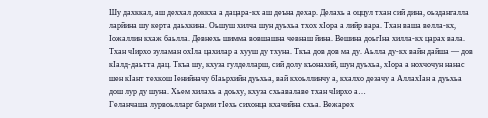Шу дахккал, аш деххал доккха а дацара-кх аш деъна дехар. Делахь а оццул тхан сий дина, оьздангалла ларйина шу керта даьхкина. Оьшуш хилча шун дуьхьа тхох хIора а лийр вара. Тхан ваша велла-кх, Iожаллин кхаж баьлла. Девнехь шимма вовшашна чевнаш йина. Вешина доьгIна хилла-кх царах вала. Тхан чIирхо зуламан охIла цахилар а хууш ду тхуна. Ткъа дов дов ма ду. Аьлла ду-кх вайн дайша — дов кIалд-даьтта дац. Ткъа шу, кхуза гулделларш, сий долу къонахий, шун дуьхьа, хIора а нохчочун нанас шен кIант техкош Iенийначу бIаьрхийн дуьхьа, вай кхоьллинчу а, кхалхо дезачу а АллахIан а дуьхьа дош лур ду шуна. Хьем хилахь а доьху, кхуза схьавалаве тхан чIирхо а…
Геланчаша лурвоьлларг барми тIехь сихонца кхачийна схьа. Вежарех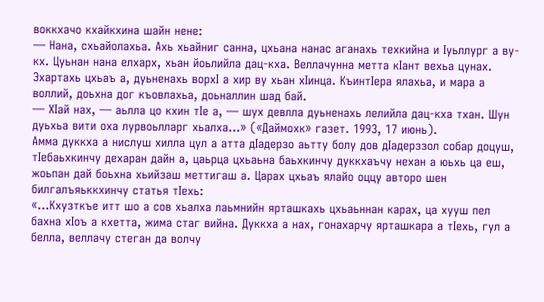воккхачо кхайкхина шайн нене:
— Нана, схьайолахьа. Ахь хьайниг санна, цхьана нанас аганахь техкийна и Iуьллург а ву-кх. Цуьнан нана елхарх, хьан йоьлийла дац-кха. Веллачунна метта кIант вехьа цунах. Эхартахь цхьаъ а, дуьненахь ворхI а хир ву хьан хIинца. КъинтIера ялахьа, и мара а воллий, доьхна дог къовлахьа, доьналлин шад бай.
— ХIай нах, — аьлла цо кхин тIе а, — шух девлла дуьненахь лелийла дац-кха тхан. Шун дуьхьа вити оха лурвоьлларг хьалха…» («Даймохк» газет. 1993, 17 июнь).
Амма дуккха а нислуш хилла цул а атта дIадерзо аьтту болу дов дIадерззол собар доцуш, тIебаьхкинчу дехаран дайн а, цаьрца цхьаьна баьхкинчу дуккхаъчу нехан а юьхь ца еш, жоьпан дай боьхна хьийзаш меттигаш а. Царах цхьаъ ялайо оццу авторо шен билгалъяьккхинчу статья тIехь:
«…Кхузткъе итт шо а сов хьалха лаьмнийн ярташкахь цхьаьннан карах, ца хууш пел бахна хIоъ а кхетта, жима стаг вийна. Дуккха а нах, гонахарчу ярташкара а тIехь, гул а белла, веллачу стеган да волчу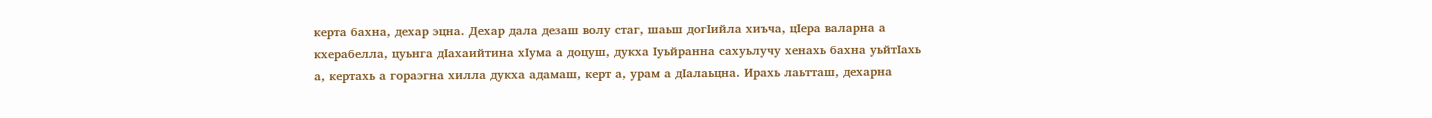керта бахна, дехар эцна. Дехар дала дезаш волу стаг, шаьш догIийла хиъча, цIера валарна а кхерабелла, цуьнга дIахаийтина хIума а доцуш, дукха Iуьйранна сахуьлучу хенахь бахна уьйтIахь а, кертахь а гораэгна хилла дукха адамаш, керт а, урам а дIалаьцна. Ирахь лаьтташ, дехарна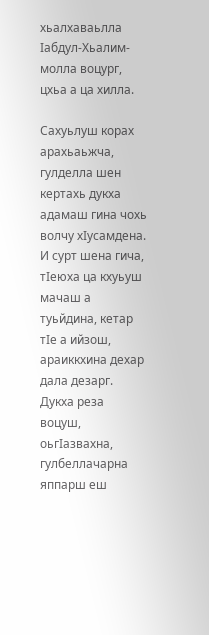хьалхаваьлла Iабдул-Хьалим-молла воцург, цхьа а ца хилла.

Сахуьлуш корах арахьаьжча, гулделла шен кертахь дукха адамаш гина чохь волчу хIусамдена. И сурт шена гича, тIеюха ца кхуьуш мачаш а туьйдина, кетар тIе а ийзош, араиккхина дехар дала дезарг. Дукха реза воцуш, оьгIазвахна, гулбеллачарна яппарш еш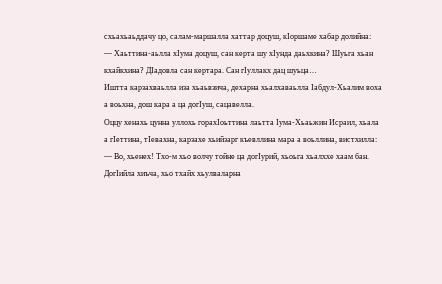схьахьаьддачу цо, салам-маршалла хаттар доцуш, кIоршаме хабар долийна:
— Хаьттина-аьлла хIума доцуш, сан керта шу хIунда даьхкина? Шуьга хьан кхайкхина? ДIадовла сан кертара. Сан гIуллакх дац шуьца…
Иштта карзахваьлла иза хьаьвзича, дехарна хьалхаваьлла Iабдул-Хьалим воха а воьхна, дош кара а ца догIуш, сацавелла.
Оццу хенахь цунна уллохь горахIоьттина лаьтта Iума-Хьаьжин Исраил, хьала а гIеттина, тIевахна, карзахе хьийзарг къевллина мара а воьллина, вистхилла:
— Во, хьенех! Тхо-м хьо волчу тойне ца догIурий, хьоьга хьалххе хаам бан. ДогIийла хиъча, хьо тхайх хьулваларна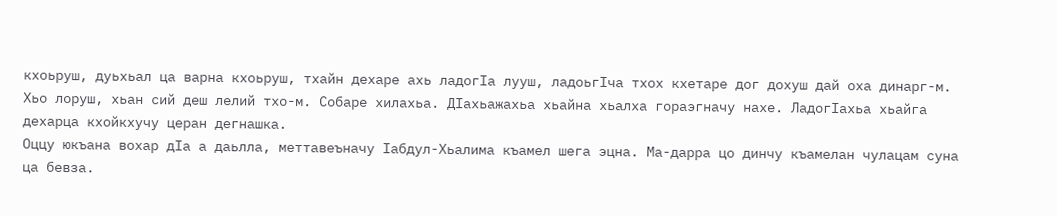кхоьруш, дуьхьал ца варна кхоьруш, тхайн дехаре ахь ладогIа лууш, ладоьгIча тхох кхетаре дог дохуш дай оха динарг-м. Хьо лоруш, хьан сий деш лелий тхо-м. Собаре хилахьа. ДIахьажахьа хьайна хьалха гораэгначу нахе. ЛадогIахьа хьайга дехарца кхойкхучу церан дегнашка.
Оццу юкъана вохар дIа а даьлла, меттавеъначу Iабдул-Хьалима къамел шега эцна. Ма-дарра цо динчу къамелан чулацам суна ца бевза.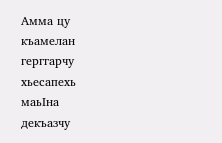Амма цу къамелан герггарчу хьесапехь маьIна декъазчу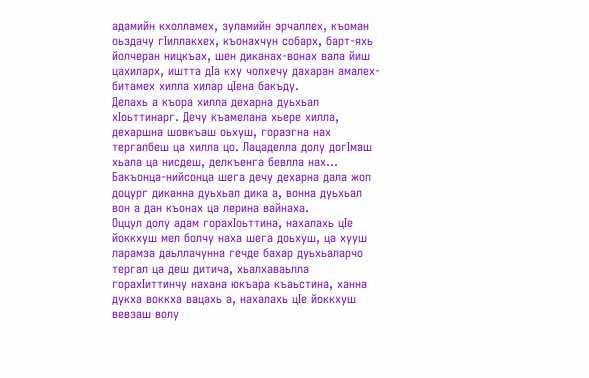адамийн кхолламех, зуламийн эрчаллех, къоман оьздачу гIиллакхех, къонахчун собарх, барт-яхь йолчеран ницкъах, шен диканах-вонах вала йиш цахиларх, иштта дIа кху чолхечу дахаран амалех-битамех хилла хилар цIена бакъду.
Делахь а къора хилла дехарна дуьхьал хIоьттинарг. Дечу къамелана хьере хилла, дехаршна шовкъаш оьхуш, гораэгна нах тергалбеш ца хилла цо. Лацаделла долу догIмаш хьала ца нисдеш, делкъенга бевлла нах…
Бакъонца-нийсонца шега дечу дехарна дала жоп доцург диканна дуьхьал дика а, вонна дуьхьал вон а дан къонах ца лерина вайнаха.
Оццул долу адам горахIоьттина, нахалахь цIе йоккхуш мел болчу наха шега доьхуш, ца хууш ларамза даьллачунна гечде бахар дуьхьаларчо тергал ца деш дитича, хьалхаваьлла горахIиттинчу нахана юкъара къаьстина, ханна дукха воккха вацахь а, нахалахь цIе йоккхуш вевзаш волу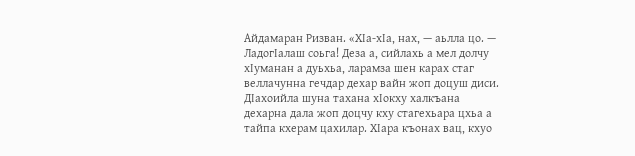Айдамаран Ризван. «ХIа-хIа, нах, — аьлла цо. — ЛадогIалаш соьга! Деза а, сийлахь а мел долчу хIуманан а дуьхьа, ларамза шен карах стаг веллачунна гечдар дехар вайн жоп доцуш диси. ДIахоийла шуна тахана хIокху халкъана дехарна дала жоп доцчу кху стагехьара цхьа а тайпа кхерам цахилар. ХIара къонах вац, кхуо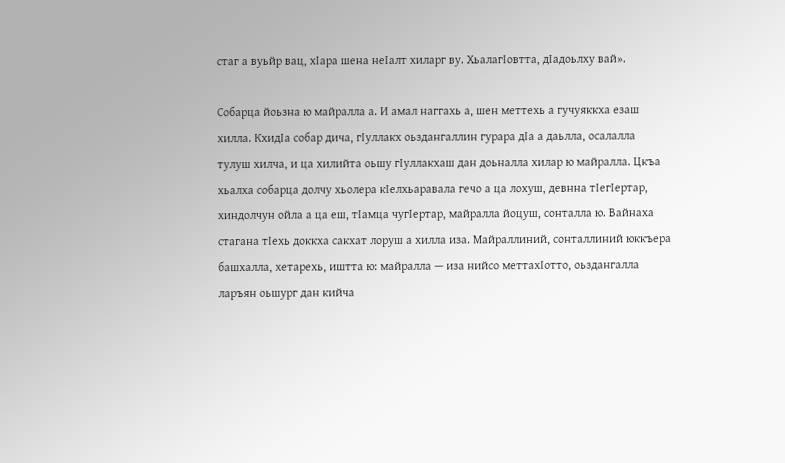стаг а вуьйр вац, хIара шена неIалт хиларг ву. ХьалагIовтта, дIадоьлху вай».

Собарца йоьзна ю майралла а. И амал наггахь а, шен меттехь а гучуяккха езаш хилла. КхидIа собар дича, гIуллакх оьздангаллин гурара дIа а даьлла, осалалла тулуш хилча, и ца хилийта оьшу гIуллакхаш дан доьналла хилар ю майралла. Цкъа хьалха собарца долчу хьолера кIелхьаравала гечо а ца лохуш, девнна тIегIертар, хиндолчун ойла а ца еш, тIамца чугIертар, майралла йоцуш, сонталла ю. Вайнаха стагана тIехь доккха сакхат лоруш а хилла иза. Майраллиний, сонталлиний юккъера башхалла, хетарехь, иштта ю: майралла — иза нийсо меттахIотто, оьздангалла ларъян оьшург дан кийча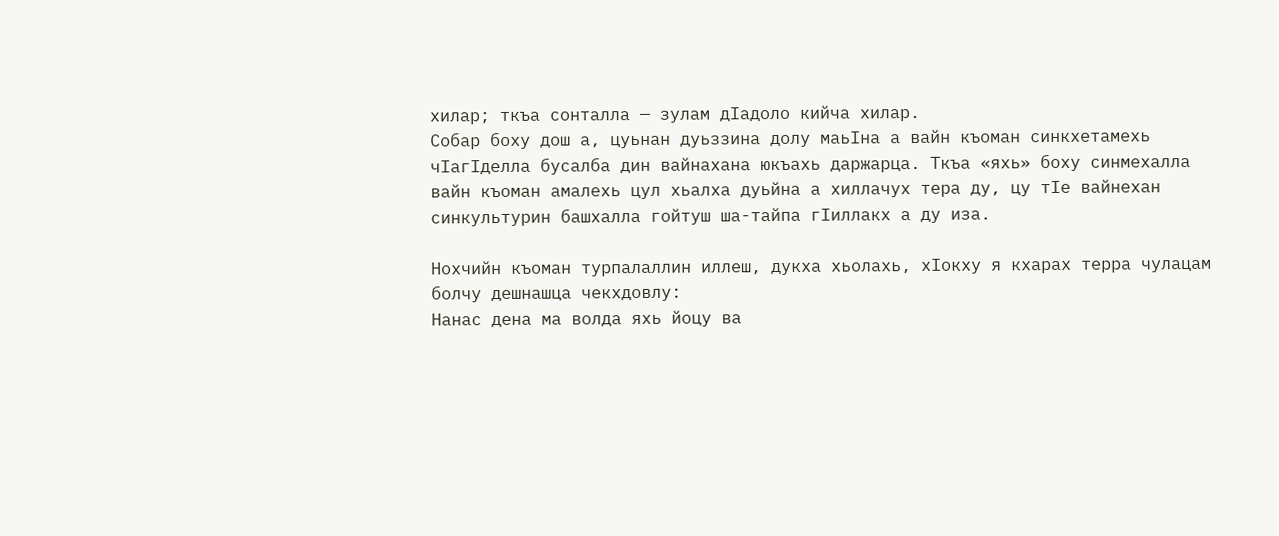хилар; ткъа сонталла — зулам дIадоло кийча хилар.
Собар боху дош а, цуьнан дуьззина долу маьIна а вайн къоман синкхетамехь чIагIделла бусалба дин вайнахана юкъахь даржарца. Ткъа «яхь» боху синмехалла вайн къоман амалехь цул хьалха дуьйна а хиллачух тера ду, цу тIе вайнехан синкультурин башхалла гойтуш ша-тайпа гIиллакх а ду иза.

Нохчийн къоман турпалаллин иллеш, дукха хьолахь, хIокху я кхарах терра чулацам болчу дешнашца чекхдовлу:
Нанас дена ма волда яхь йоцу ва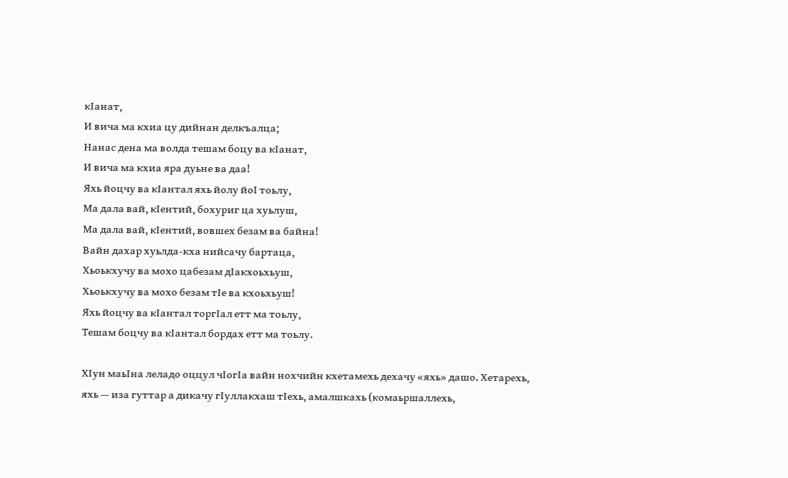кIанат,
И вича ма кхиа цу дийнан делкъалца;
Нанас дена ма волда тешам боцу ва кIанат,
И вича ма кхиа яра дуьне ва даа!
Яхь йоцчу ва кIантал яхь йолу йоI тоьлу,
Ма дала вай, кIентий, бохуриг ца хуьлуш,
Ма дала вай, кIентий, вовшех безам ва байна!
Вайн дахар хуьлда-кха нийсачу бартаца,
Хьоькхучу ва мохо цабезам дIакхоьхьуш,
Хьоькхучу ва мохо безам тIе ва кхоьхьуш!
Яхь йоцчу ва кIантал торгIал етт ма тоьлу,
Тешам боцчу ва кIантал бордах етт ма тоьлу.

ХIун маьIна леладо оццул чIогIа вайн нохчийн кхетамехь дехачу «яхь» дашо. Хетарехь, яхь — иза гуттар а дикачу гIуллакхаш тIехь, амалшкахь (комаьршаллехь,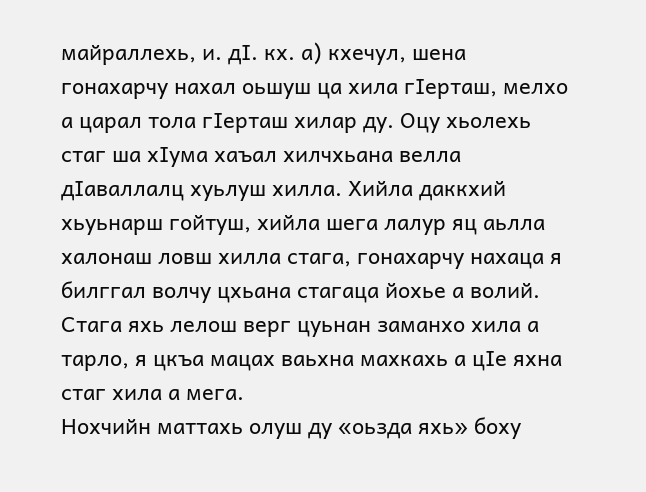майраллехь, и. дI. кх. а) кхечул, шена гонахарчу нахал оьшуш ца хила гIерташ, мелхо а царал тола гIерташ хилар ду. Оцу хьолехь стаг ша хIума хаъал хилчхьана велла дIаваллалц хуьлуш хилла. Хийла даккхий хьуьнарш гойтуш, хийла шега лалур яц аьлла халонаш ловш хилла стага, гонахарчу нахаца я билггал волчу цхьана стагаца йохье а волий. Стага яхь лелош верг цуьнан заманхо хила а тарло, я цкъа мацах ваьхна махкахь а цIе яхна стаг хила а мега.
Нохчийн маттахь олуш ду «оьзда яхь» боху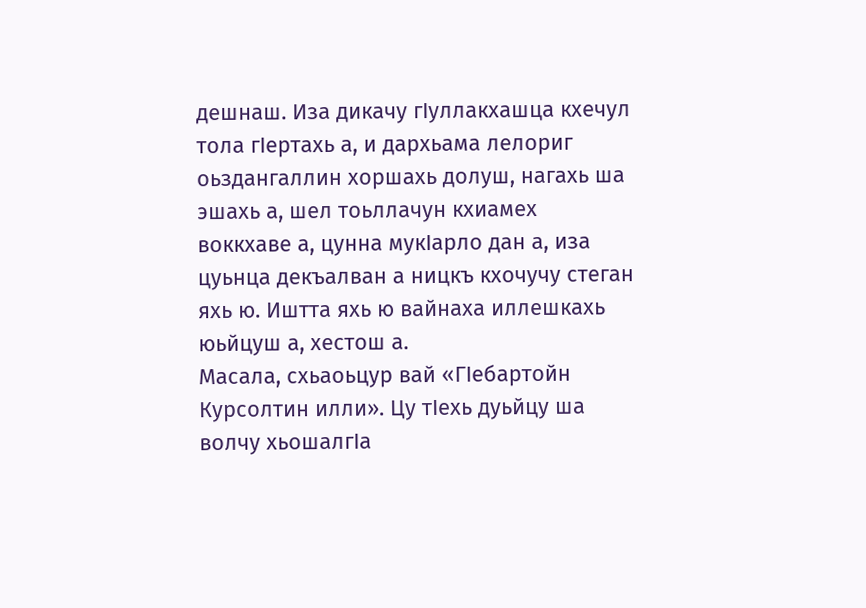дешнаш. Иза дикачу гIуллакхашца кхечул тола гIертахь а, и дархьама лелориг оьздангаллин хоршахь долуш, нагахь ша эшахь а, шел тоьллачун кхиамех воккхаве а, цунна мукIарло дан а, иза цуьнца декъалван а ницкъ кхочучу стеган яхь ю. Иштта яхь ю вайнаха иллешкахь юьйцуш а, хестош а.
Масала, схьаоьцур вай «ГIебартойн Курсолтин илли». Цу тIехь дуьйцу ша волчу хьошалгIа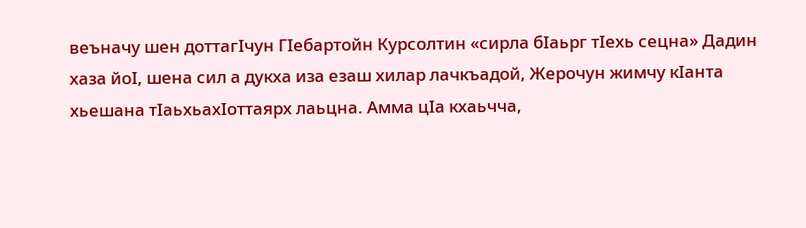веъначу шен доттагIчун ГIебартойн Курсолтин «сирла бIаьрг тIехь сецна» Дадин хаза йоI, шена сил а дукха иза езаш хилар лачкъадой, Жерочун жимчу кIанта хьешана тIаьхьахIоттаярх лаьцна. Амма цIа кхаьчча,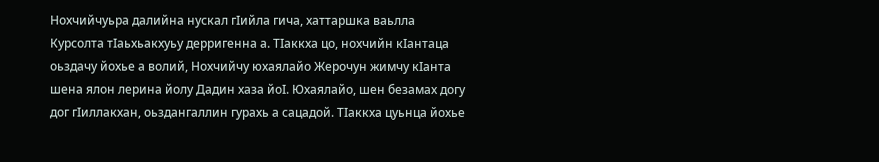Нохчийчуьра далийна нускал гIийла гича, хаттаршка ваьлла Курсолта тIаьхьакхуьу дерригенна а. ТIаккха цо, нохчийн кIантаца оьздачу йохье а волий, Нохчийчу юхаялайо Жерочун жимчу кIанта шена ялон лерина йолу Дадин хаза йоI. Юхаялайо, шен безамах догу дог гIиллакхан, оьздангаллин гурахь а сацадой. ТIаккха цуьнца йохье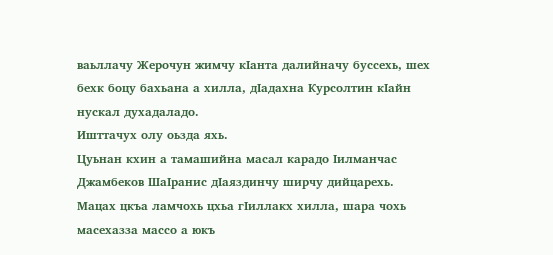ваьллачу Жерочун жимчу кIанта далийначу буссехь, шех бехк боцу бахьана а хилла, дIадахна Курсолтин кIайн нускал духадаладо.
Ишттачух олу оьзда яхь.
Цуьнан кхин а тамашийна масал карадо Iилманчас Джамбеков ШаIранис дIаяздинчу ширчу дийцарехь.
Мацах цкъа ламчохь цхьа гIиллакх хилла, шара чохь масехазза массо а юкъ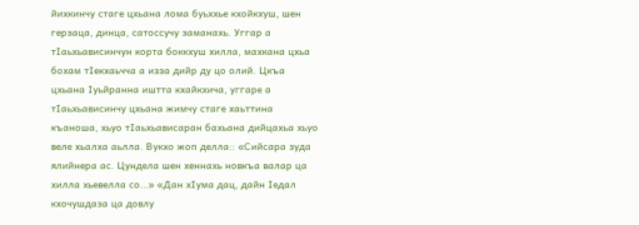йихкинчу стаге цхьана лома буьххье кхойкхуш, шен герзаца, динца, сатоссучу заманахь. Уггар а тIаьхьависинчун корта боккхуш хилла, махкана цхьа бохам тIекхаьчча а изза дийр ду цо олий. Цкъа цхьана Iуьйранна иштта кхайкхича, уггаре а тIаьхьависинчу цхьана жимчу стаге хаьттина къаноша, хьуо тIаьхьависаран бахьана дийцахьа хьуо веле хьалха аьлла. Вукхо жоп делла:: «Сийсара зуда ялийнера ас. Цундела шен хеннахь новкъа валар ца хилла хьевелла со…» «Дан хIума дац, дайн Iедал кхочушдаза ца довлу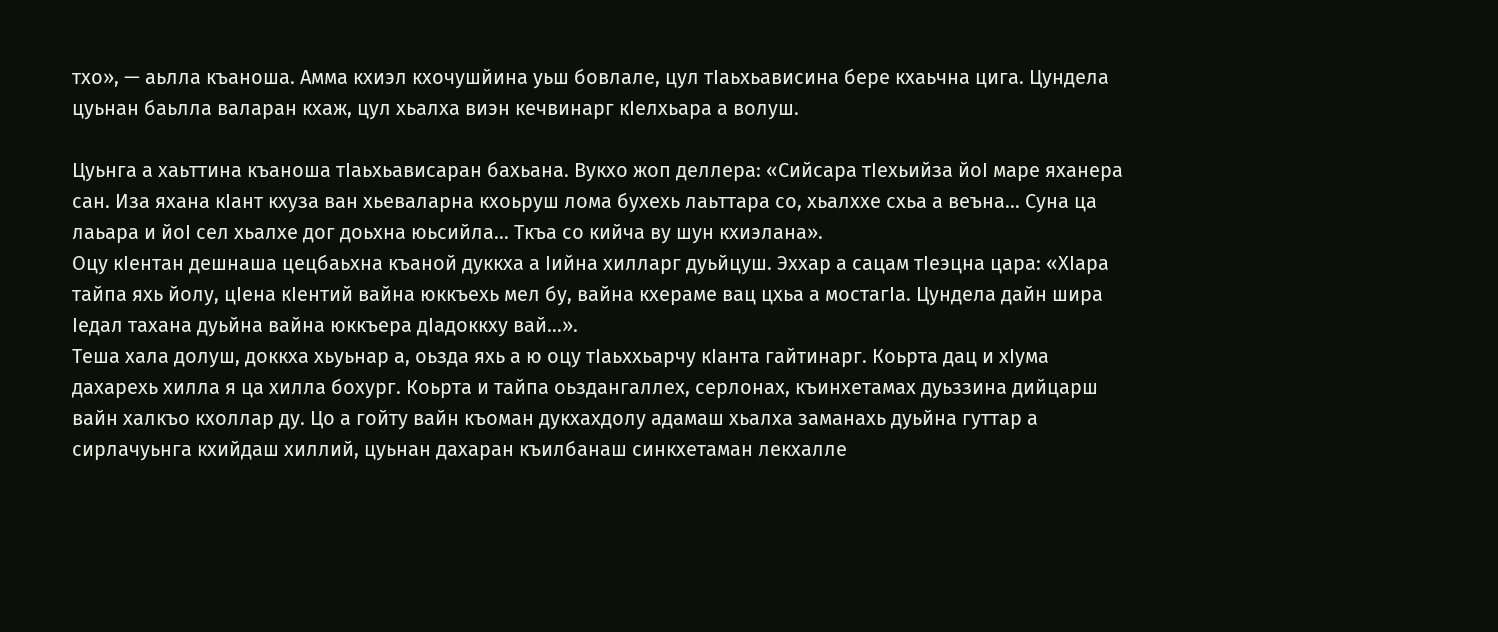тхо», — аьлла къаноша. Амма кхиэл кхочушйина уьш бовлале, цул тIаьхьависина бере кхаьчна цига. Цундела цуьнан баьлла валаран кхаж, цул хьалха виэн кечвинарг кIелхьара а волуш.

Цуьнга а хаьттина къаноша тIаьхьависаран бахьана. Вукхо жоп деллера: «Сийсара тIехьийза йоI маре яханера сан. Иза яхана кIант кхуза ван хьеваларна кхоьруш лома бухехь лаьттара со, хьалххе схьа а веъна… Суна ца лаьара и йоI сел хьалхе дог доьхна юьсийла… Ткъа со кийча ву шун кхиэлана».
Оцу кIентан дешнаша цецбаьхна къаной дуккха а Iийна хилларг дуьйцуш. Эххар а сацам тIеэцна цара: «ХIара тайпа яхь йолу, цIена кIентий вайна юккъехь мел бу, вайна кхераме вац цхьа а мостагIа. Цундела дайн шира Iедал тахана дуьйна вайна юккъера дIадоккху вай…».
Теша хала долуш, доккха хьуьнар а, оьзда яхь а ю оцу тIаьххьарчу кIанта гайтинарг. Коьрта дац и хIума дахарехь хилла я ца хилла бохург. Коьрта и тайпа оьздангаллех, серлонах, къинхетамах дуьззина дийцарш вайн халкъо кхоллар ду. Цо а гойту вайн къоман дукхахдолу адамаш хьалха заманахь дуьйна гуттар а сирлачуьнга кхийдаш хиллий, цуьнан дахаран къилбанаш синкхетаман лекхалле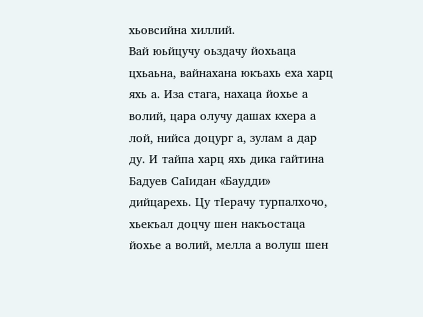хьовсийна хиллий.
Вай юьйцучу оьздачу йохьаца цхьаьна, вайнахана юкъахь еха харц яхь а. Иза стага, нахаца йохье а волий, цара олучу дашах кхера а лой, нийса доцург а, зулам а дар ду. И тайпа харц яхь дика гайтина Бадуев СаIидан «Баудди» дийцарехь. Цу тIерачу турпалхочо, хьекъал доцчу шен накъостаца йохье а волий, мелла а волуш шен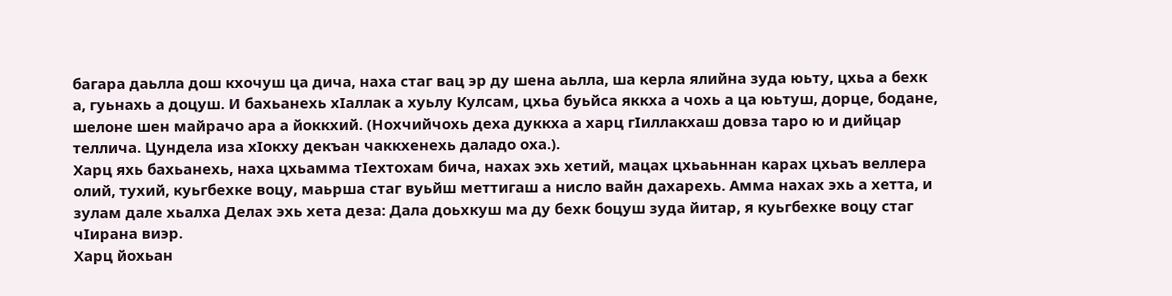багара даьлла дош кхочуш ца дича, наха стаг вац эр ду шена аьлла, ша керла ялийна зуда юьту, цхьа а бехк а, гуьнахь а доцуш. И бахьанехь хIаллак а хуьлу Кулсам, цхьа буьйса яккха а чохь а ца юьтуш, дорце, бодане, шелоне шен майрачо ара а йоккхий. (Нохчийчохь деха дуккха а харц гIиллакхаш довза таро ю и дийцар теллича. Цундела иза хIокху декъан чаккхенехь даладо оха.).
Харц яхь бахьанехь, наха цхьамма тIехтохам бича, нахах эхь хетий, мацах цхьаьннан карах цхьаъ веллера олий, тухий, куьгбехке воцу, маьрша стаг вуьйш меттигаш а нисло вайн дахарехь. Амма нахах эхь а хетта, и зулам дале хьалха Делах эхь хета деза: Дала доьхкуш ма ду бехк боцуш зуда йитар, я куьгбехке воцу стаг чIирана виэр.
Харц йохьан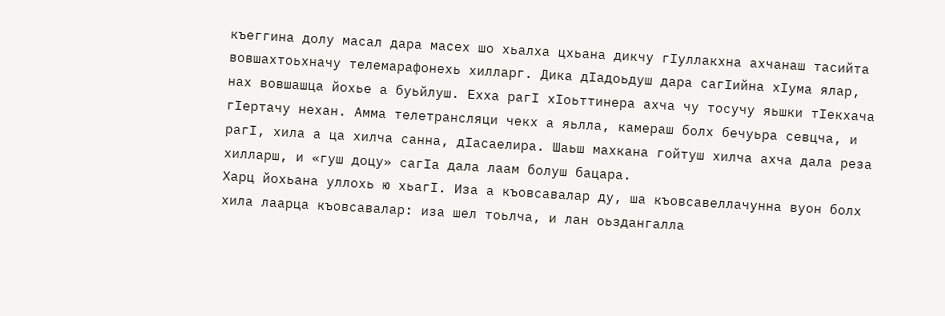къеггина долу масал дара масех шо хьалха цхьана дикчу гIуллакхна ахчанаш тасийта вовшахтоьхначу телемарафонехь хилларг. Дика дIадоьдуш дара сагIийна хIума ялар, нах вовшашца йохье а буьйлуш. Ехха рагI хIоьттинера ахча чу тосучу яьшки тIекхача гIертачу нехан. Амма телетрансляци чекх а яьлла, камераш болх бечуьра севцча, и рагI, хила а ца хилча санна, дIасаелира. Шаьш махкана гойтуш хилча ахча дала реза хилларш, и «гуш доцу» сагIа дала лаам болуш бацара.
Харц йохьана уллохь ю хьагI. Иза а къовсавалар ду, ша къовсавеллачунна вуон болх хила лаарца къовсавалар: иза шел тоьлча, и лан оьздангалла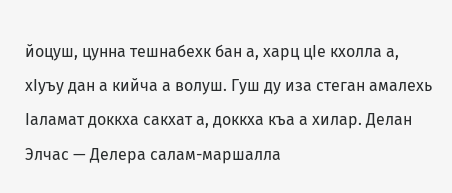йоцуш, цунна тешнабехк бан а, харц цIе кхолла а, хIуъу дан а кийча а волуш. Гуш ду иза стеган амалехь Iаламат доккха сакхат а, доккха къа а хилар. Делан Элчас — Делера салам-маршалла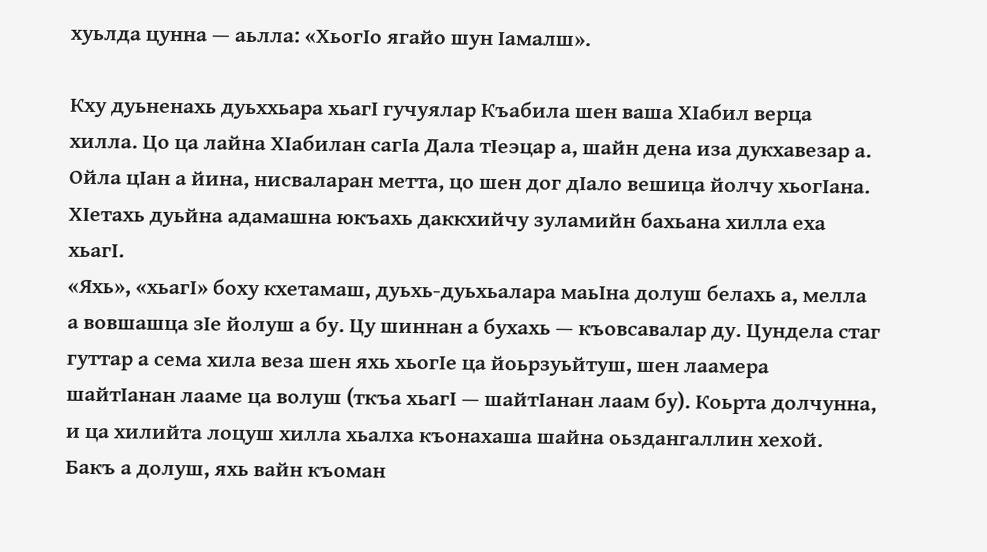хуьлда цунна — аьлла: «ХьогIо ягайо шун Iамалш».

Кху дуьненахь дуьххьара хьагI гучуялар Къабила шен ваша ХIабил верца хилла. Цо ца лайна ХIабилан сагIа Дала тIеэцар а, шайн дена иза дукхавезар а. Ойла цIан а йина, нисваларан метта, цо шен дог дIало вешица йолчу хьогIана. ХIетахь дуьйна адамашна юкъахь даккхийчу зуламийн бахьана хилла еха хьагI.
«Яхь», «хьагI» боху кхетамаш, дуьхь-дуьхьалара маьIна долуш белахь а, мелла а вовшашца зIе йолуш а бу. Цу шиннан а бухахь — къовсавалар ду. Цундела стаг гуттар а сема хила веза шен яхь хьогIе ца йоьрзуьйтуш, шен лаамера шайтIанан лааме ца волуш (ткъа хьагI — шайтIанан лаам бу). Коьрта долчунна, и ца хилийта лоцуш хилла хьалха къонахаша шайна оьздангаллин хехой.
Бакъ а долуш, яхь вайн къоман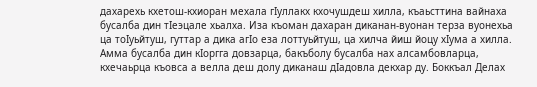дахарехь кхетош-кхиоран мехала гIуллакх кхочушдеш хилла, къаьсттина вайнаха бусалба дин тIеэцале хьалха. Иза къоман дахаран диканан-вуонан терза вуонехьа ца тоIуьйтуш, гуттар а дика агIо еза лоттуьйтуш, ца хилча йиш йоцу хIума а хилла.
Амма бусалба дин кIоргга довзарца, бакъболу бусалба нах алсамбовларца, кхечаьрца къовса а велла деш долу диканаш дIадовла декхар ду. Боккъал Делах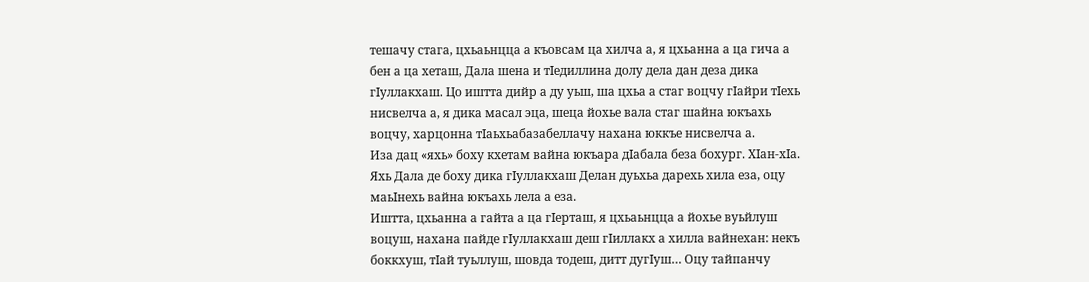тешачу стага, цхьаьнцца а къовсам ца хилча а, я цхьанна а ца гича а бен а ца хеташ, Дала шена и тIедиллина долу дела дан деза дика гIуллакхаш. Цо иштта дийр а ду уьш, ша цхьа а стаг воцчу гIайри тIехь нисвелча а, я дика масал эца, шеца йохье вала стаг шайна юкъахь воцчу, харцонна тIаьхьабазабеллачу нахана юккъе нисвелча а.
Иза дац «яхь» боху кхетам вайна юкъара дIабала беза бохург. ХIан-хIа. Яхь Дала де боху дика гIуллакхаш Делан дуьхьа дарехь хила еза, оцу маьIнехь вайна юкъахь лела а еза.
Иштта, цхьанна а гайта а ца гIерташ, я цхьаьнцца а йохье вуьйлуш воцуш, нахана пайде гIуллакхаш деш гIиллакх а хилла вайнехан: некъ боккхуш, тIай туьллуш, шовда тодеш, дитт дугIуш… Оцу тайпанчу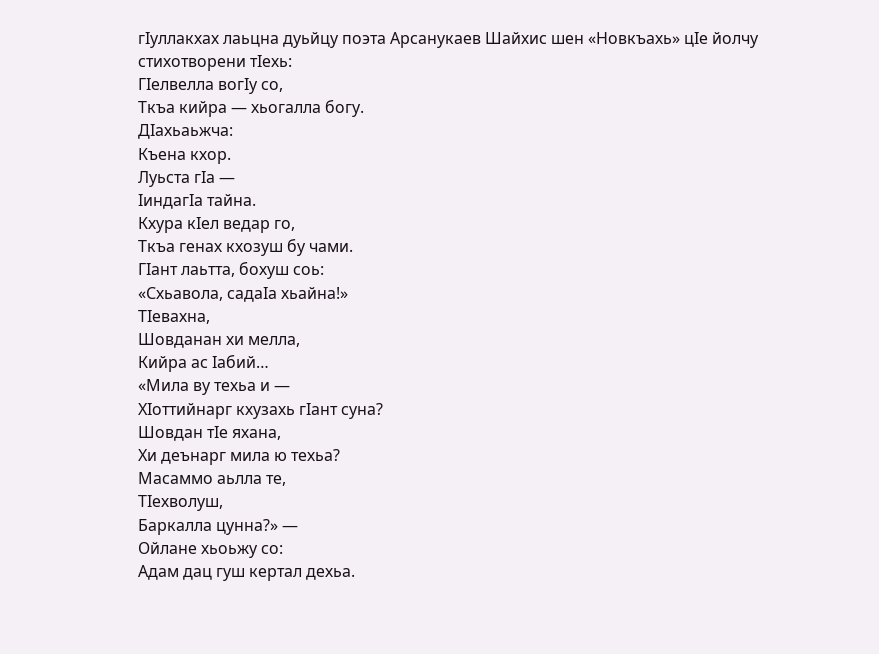гIуллакхах лаьцна дуьйцу поэта Арсанукаев Шайхис шен «Новкъахь» цIе йолчу стихотворени тIехь:
ГIелвелла вогIу со,
Ткъа кийра — хьогалла богу.
ДIахьаьжча:
Къена кхор.
Луьста гIа —
IиндагIа тайна.
Кхура кIел ведар го,
Ткъа генах кхозуш бу чами.
ГIант лаьтта, бохуш соь:
«Схьавола, садаIа хьайна!»
ТIевахна,
Шовданан хи мелла,
Кийра ас Iабий…
«Мила ву техьа и —
ХIоттийнарг кхузахь гIант суна?
Шовдан тIе яхана,
Хи деънарг мила ю техьа?
Масаммо аьлла те,
ТIехволуш,
Баркалла цунна?» —
Ойлане хьоьжу со:
Адам дац гуш кертал дехьа.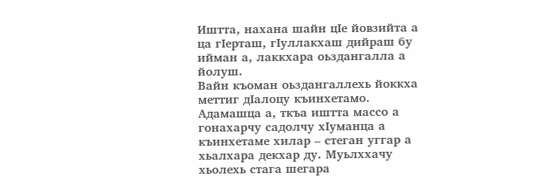Иштта, нахана шайн цIе йовзийта а ца гIерташ, гIуллакхаш дийраш бу ийман а, лаккхара оьздангалла а йолуш.
Вайн къоман оьздангаллехь йоккха меттиг дIалоцу къинхетамо. Адамашца а, ткъа иштта массо а гонахарчу садолчу хIуманца а къинхетаме хилар – стеган уггар а хьалхара декхар ду. Муьлххачу хьолехь стага шегара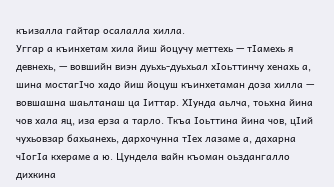къизалла гайтар осалалла хилла.
Уггар а къинхетам хила йиш йоцучу меттехь — тIамехь я девнехь, — вовшийн виэн дуьхь-дуьхьал хIоьттинчу хенахь а, шина мостагIчо хадо йиш йоцуш къинхетаман доза хилла — вовшашна шаьлтанаш ца Iиттар. ХIунда аьлча, тоьхна йина чов хала яц, иза ерза а тарло. Ткъа Iоьттина йина чов, цIий чухьовзар бахьанехь, дархочунна тIех лазаме а, дахарна чIогIа кхераме а ю. Цундела вайн къоман оьздангалло дихкина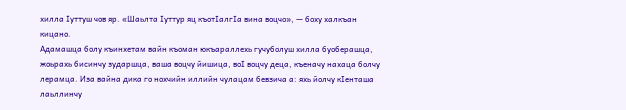хилла Iуттуш чов яр. «Шаьлта Iуттур яц къотIалгIа вина воцчо», — боху халкъан кицано.
Адамашца болу къинхетам вайн къоман юкъараллехь гучуболуш хилла буоберашца, жоьрахь бисинчу зударшца, ваша воцчу йишица, воI воцчу деца, къеначу нахаца болчу лерамца. Иза вайна дика го нохчийн иллийн чулацам бевзича а: яхь йолчу кIенташа лаьллинчу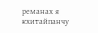реманах я кхитайпанчу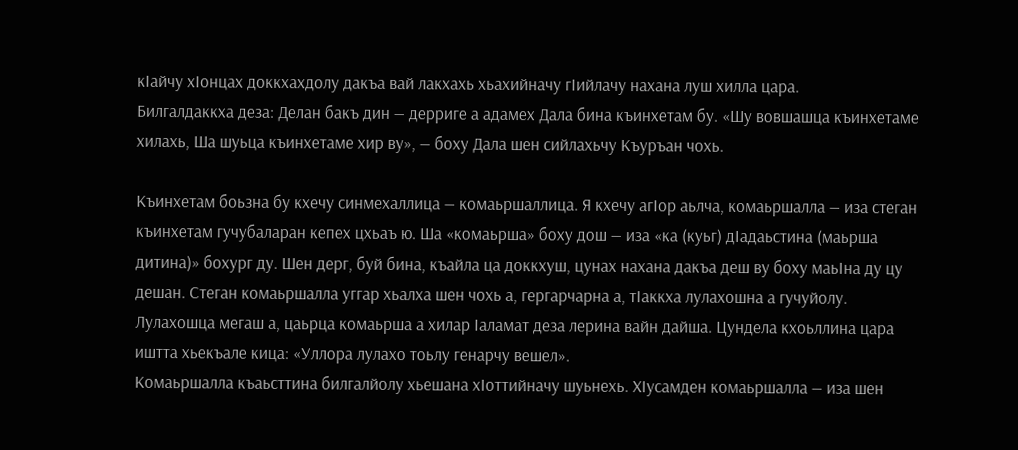кIайчу хIонцах доккхахдолу дакъа вай лакхахь хьахийначу гIийлачу нахана луш хилла цара.
Билгалдаккха деза: Делан бакъ дин — дерриге а адамех Дала бина къинхетам бу. «Шу вовшашца къинхетаме хилахь, Ша шуьца къинхетаме хир ву», — боху Дала шен сийлахьчу Къуръан чохь.

Къинхетам боьзна бу кхечу синмехаллица — комаьршаллица. Я кхечу агIор аьлча, комаьршалла — иза стеган къинхетам гучубаларан кепех цхьаъ ю. Ша «комаьрша» боху дош — иза «ка (куьг) дIадаьстина (маьрша дитина)» бохург ду. Шен дерг, буй бина, къайла ца доккхуш, цунах нахана дакъа деш ву боху маьIна ду цу дешан. Стеган комаьршалла уггар хьалха шен чохь а, гергарчарна а, тIаккха лулахошна а гучуйолу. Лулахошца мегаш а, цаьрца комаьрша а хилар Iаламат деза лерина вайн дайша. Цундела кхоьллина цара иштта хьекъале кица: «Уллора лулахо тоьлу генарчу вешел».
Комаьршалла къаьсттина билгалйолу хьешана хIоттийначу шуьнехь. ХIусамден комаьршалла — иза шен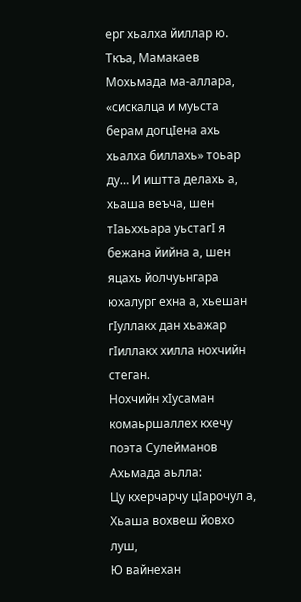ерг хьалха йиллар ю. Ткъа, Мамакаев Мохьмада ма-аллара, «сискалца и муьста берам догцIена ахь хьалха биллахь» тоьар ду… И иштта делахь а, хьаша веъча, шен тIаьххьара уьстагI я бежана йийна а, шен яцахь йолчуьнгара юхалург ехна а, хьешан гIуллакх дан хьажар гIиллакх хилла нохчийн стеган.
Нохчийн хIусаман комаьршаллех кхечу поэта Сулейманов Ахьмада аьлла:
Цу кхерчарчу цIарочул а,
Хьаша вохвеш йовхо луш,
Ю вайнехан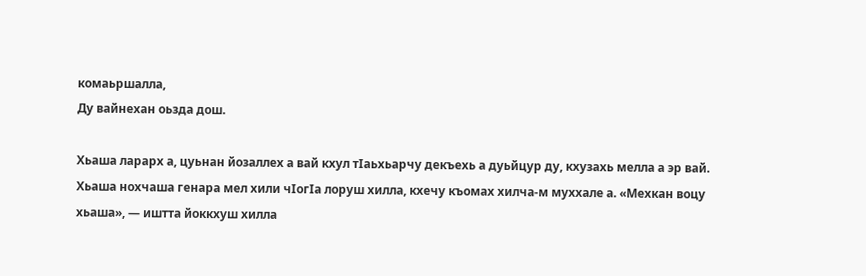комаьршалла,
Ду вайнехан оьзда дош.

Хьаша ларарх а, цуьнан йозаллех а вай кхул тIаьхьарчу декъехь а дуьйцур ду, кхузахь мелла а эр вай. Хьаша нохчаша генара мел хили чIогIа лоруш хилла, кхечу къомах хилча-м муххале а. «Мехкан воцу хьаша», — иштта йоккхуш хилла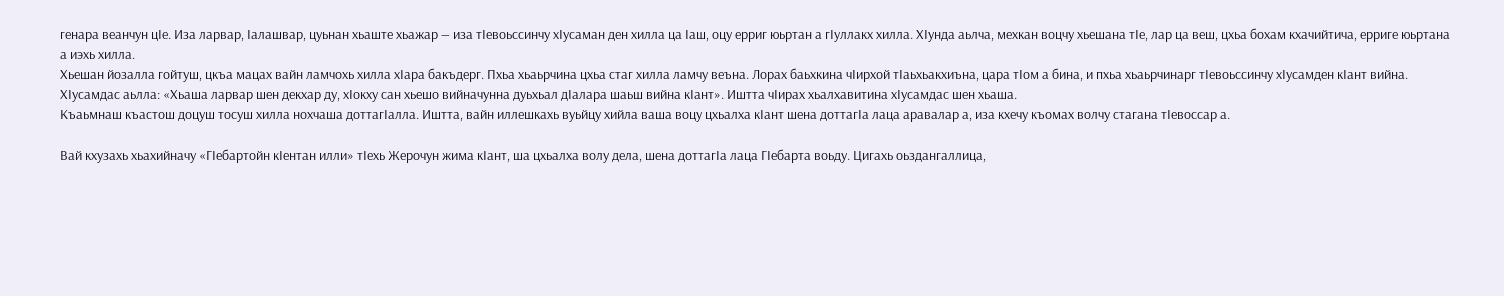генара веанчун цIе. Иза ларвар, Iалашвар, цуьнан хьаште хьажар — иза тIевоьссинчу хIусаман ден хилла ца Iаш, оцу ерриг юьртан а гIуллакх хилла. ХIунда аьлча, мехкан воцчу хьешана тIе, лар ца веш, цхьа бохам кхачийтича, ерриге юьртана а иэхь хилла.
Хьешан йозалла гойтуш, цкъа мацах вайн ламчохь хилла хIара бакъдерг. Пхьа хьаьрчина цхьа стаг хилла ламчу веъна. Лорах баьхкина чIирхой тIаьхьакхиъна, цара тIом а бина, и пхьа хьаьрчинарг тIевоьссинчу хIусамден кIант вийна. ХIусамдас аьлла: «Хьаша ларвар шен декхар ду, хIокху сан хьешо вийначунна дуьхьал дIалара шаьш вийна кIант». Иштта чIирах хьалхавитина хIусамдас шен хьаша.
Къаьмнаш къастош доцуш тосуш хилла нохчаша доттагIалла. Иштта, вайн иллешкахь вуьйцу хийла ваша воцу цхьалха кIант шена доттагIа лаца аравалар а, иза кхечу къомах волчу стагана тIевоссар а.

Вай кхузахь хьахийначу «ГIебартойн кIентан илли» тIехь Жерочун жима кIант, ша цхьалха волу дела, шена доттагIа лаца ГIебарта воьду. Цигахь оьздангаллица,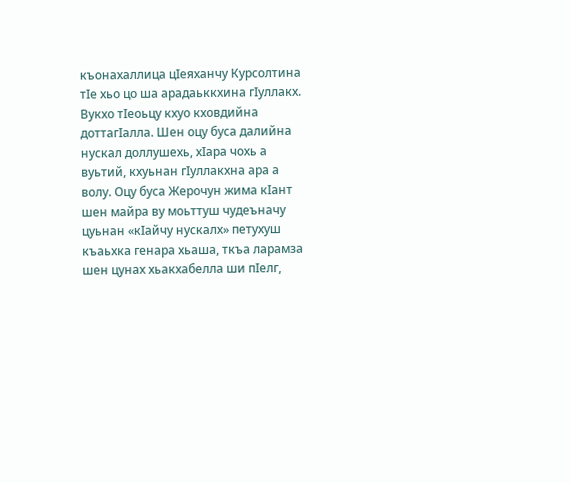къонахаллица цIеяханчу Курсолтина тIе хьо цо ша арадаьккхина гIуллакх. Вукхо тIеоьцу кхуо кховдийна доттагIалла. Шен оцу буса далийна нускал доллушехь, хIара чохь а вуьтий, кхуьнан гIуллакхна ара а волу. Оцу буса Жерочун жима кIант шен майра ву моьттуш чудеъначу цуьнан «кIайчу нускалх» петухуш къаьхка генара хьаша, ткъа ларамза шен цунах хьакхабелла ши пIелг,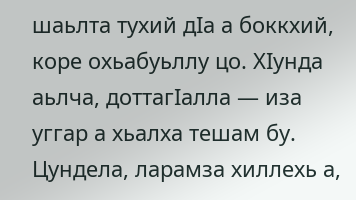шаьлта тухий дIа а боккхий, коре охьабуьллу цо. ХIунда аьлча, доттагIалла — иза уггар а хьалха тешам бу. Цундела, ларамза хиллехь а,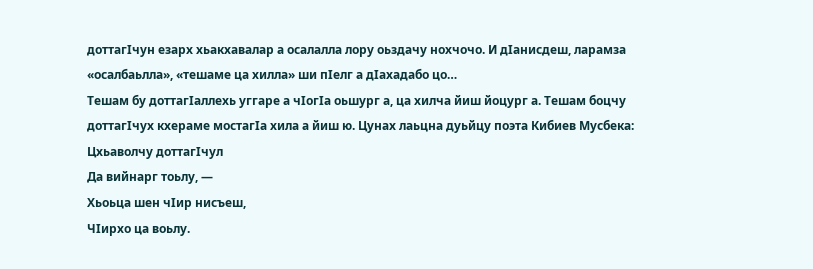доттагIчун езарх хьакхавалар а осалалла лору оьздачу нохчочо. И дIанисдеш, ларамза «осалбаьлла», «тешаме ца хилла» ши пIелг а дIахадабо цо…
Тешам бу доттагIаллехь уггаре а чIогIа оьшург а, ца хилча йиш йоцург а. Тешам боцчу доттагIчух кхераме мостагIа хила а йиш ю. Цунах лаьцна дуьйцу поэта Кибиев Мусбека:
Цхьаволчу доттагIчул
Да вийнарг тоьлу, —
Хьоьца шен чIир нисъеш,
ЧIирхо ца воьлу.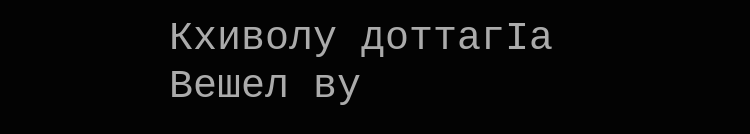Кхиволу доттагIа
Вешел ву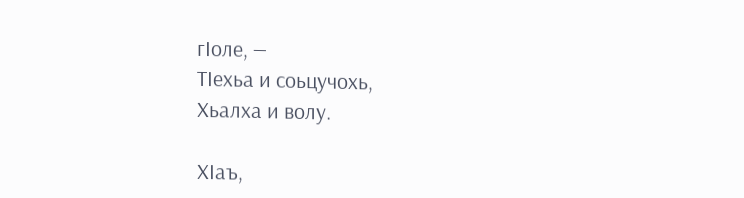гIоле, —
ТIехьа и соьцучохь,
Хьалха и волу.

ХIаъ,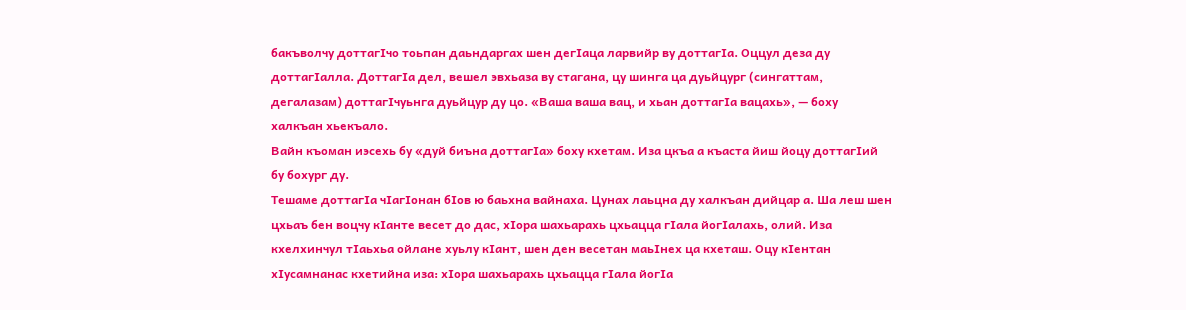бакъволчу доттагIчо тоьпан даьндаргах шен дегIаца ларвийр ву доттагIа. Оццул деза ду доттагIалла. ДоттагIа дел, вешел эвхьаза ву стагана, цу шинга ца дуьйцург (сингаттам, дегалазам) доттагIчуьнга дуьйцур ду цо. «Ваша ваша вац, и хьан доттагIа вацахь», — боху халкъан хьекъало.
Вайн къоман иэсехь бу «дуй биъна доттагIа» боху кхетам. Иза цкъа а къаста йиш йоцу доттагIий бу бохург ду.
Тешаме доттагIа чIагIонан бIов ю баьхна вайнаха. Цунах лаьцна ду халкъан дийцар а. Ша леш шен цхьаъ бен воцчу кIанте весет до дас, хIора шахьарахь цхьацца гIала йогIалахь, олий. Иза кхелхинчул тIаьхьа ойлане хуьлу кIант, шен ден весетан маьIнех ца кхеташ. Оцу кIентан хIусамнанас кхетийна иза: хIора шахьарахь цхьацца гIала йогIа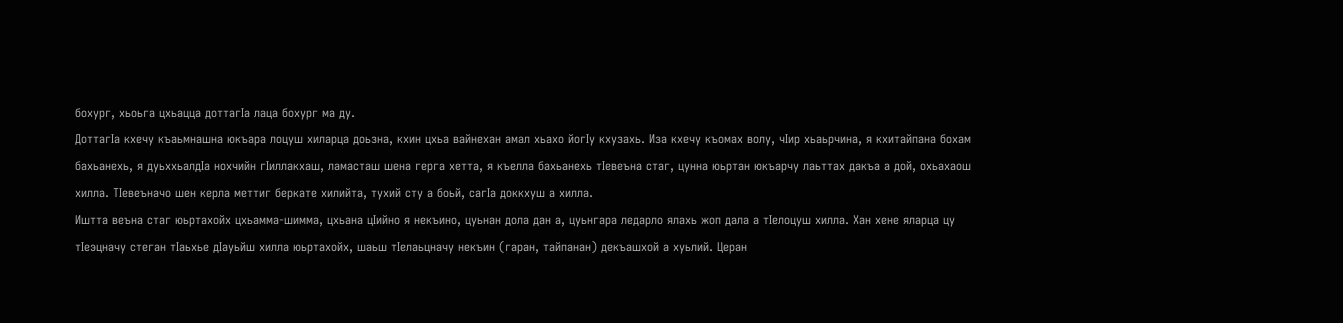бохург, хьоьга цхьацца доттагIа лаца бохург ма ду.
ДоттагIа кхечу къаьмнашна юкъара лоцуш хиларца доьзна, кхин цхьа вайнехан амал хьахо йогIу кхузахь. Иза кхечу къомах волу, чIир хьаьрчина, я кхитайпана бохам бахьанехь, я дуьххьалдIа нохчийн гIиллакхаш, ламасташ шена герга хетта, я къелла бахьанехь тIевеъна стаг, цунна юьртан юкъарчу лаьттах дакъа а дой, охьахаош хилла. ТIевеъначо шен керла меттиг беркате хилийта, тухий сту а боьй, сагIа доккхуш а хилла.
Иштта веъна стаг юьртахойх цхьамма-шимма, цхьана цIийно я некъино, цуьнан дола дан а, цуьнгара ледарло ялахь жоп дала а тIелоцуш хилла. Хан хене яларца цу тIеэцначу стеган тIаьхье дIауьйш хилла юьртахойх, шаьш тIелаьцначу некъин (гаран, тайпанан) декъашхой а хуьлий. Церан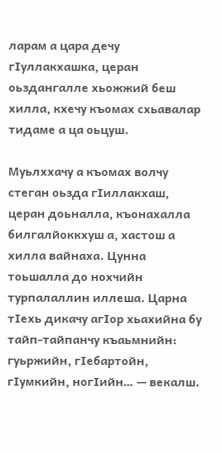ларам а цара дечу гIуллакхашка, церан оьздангалле хьожжий беш хилла, кхечу къомах схьавалар тидаме а ца оьцуш.

Муьлххачу а къомах волчу стеган оьзда гIиллакхаш, церан доьналла, къонахалла билгалйоккхуш а, хастош а хилла вайнаха. Цунна тоьшалла до нохчийн турпалаллин иллеша. Царна тIехь дикачу агIор хьахийна бу тайп-тайпанчу къаьмнийн: гуьржийн, гIебартойн, гIумкийн, ногIийн… — векалш.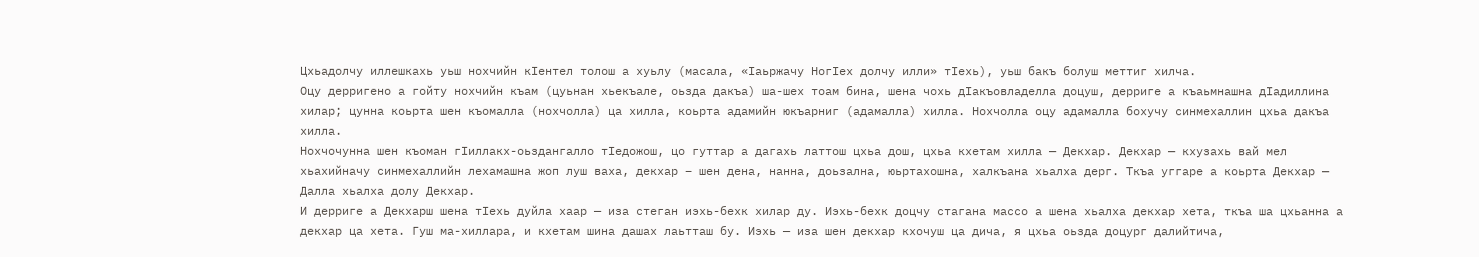Цхьадолчу иллешкахь уьш нохчийн кIентел толош а хуьлу (масала, «Iаьржачу НогIех долчу илли» тIехь), уьш бакъ болуш меттиг хилча.
Оцу дерригено а гойту нохчийн къам (цуьнан хьекъале, оьзда дакъа) ша-шех тоам бина, шена чохь дIакъовладелла доцуш, дерриге а къаьмнашна дIадиллина хилар; цунна коьрта шен къомалла (нохчолла) ца хилла, коьрта адамийн юкъарниг (адамалла) хилла. Нохчолла оцу адамалла бохучу синмехаллин цхьа дакъа хилла.
Нохчочунна шен къоман гIиллакх-оьздангалло тIедожош, цо гуттар а дагахь латтош цхьа дош, цхьа кхетам хилла — Декхар. Декхар — кхузахь вай мел хьахийначу синмехаллийн лехамашна жоп луш ваха, декхар – шен дена, нанна, доьзална, юьртахошна, халкъана хьалха дерг. Ткъа уггаре а коьрта Декхар — Далла хьалха долу Декхар.
И дерриге а Декхарш шена тIехь дуйла хаар — иза стеган иэхь-бехк хилар ду. Иэхь-бехк доцчу стагана массо а шена хьалха декхар хета, ткъа ша цхьанна а декхар ца хета. Гуш ма-хиллара, и кхетам шина дашах лаьтташ бу. Иэхь — иза шен декхар кхочуш ца дича, я цхьа оьзда доцург далийтича,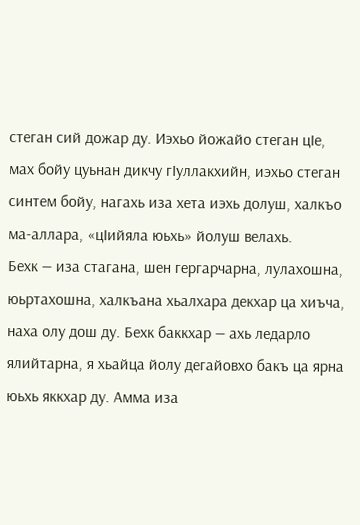стеган сий дожар ду. Иэхьо йожайо стеган цIе, мах бойу цуьнан дикчу гIуллакхийн, иэхьо стеган синтем бойу, нагахь иза хета иэхь долуш, халкъо ма-аллара, «цIийяла юьхь» йолуш велахь.
Бехк — иза стагана, шен гергарчарна, лулахошна, юьртахошна, халкъана хьалхара декхар ца хиъча, наха олу дош ду. Бехк баккхар — ахь ледарло ялийтарна, я хьайца йолу дегайовхо бакъ ца ярна юьхь яккхар ду. Амма иза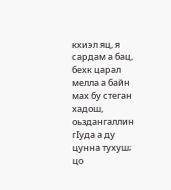кхиэл яц, я сардам а бац, бехк царал мелла а байн мах бу стеган хадош, оьздангаллин гIуда а ду цунна тухуш; цо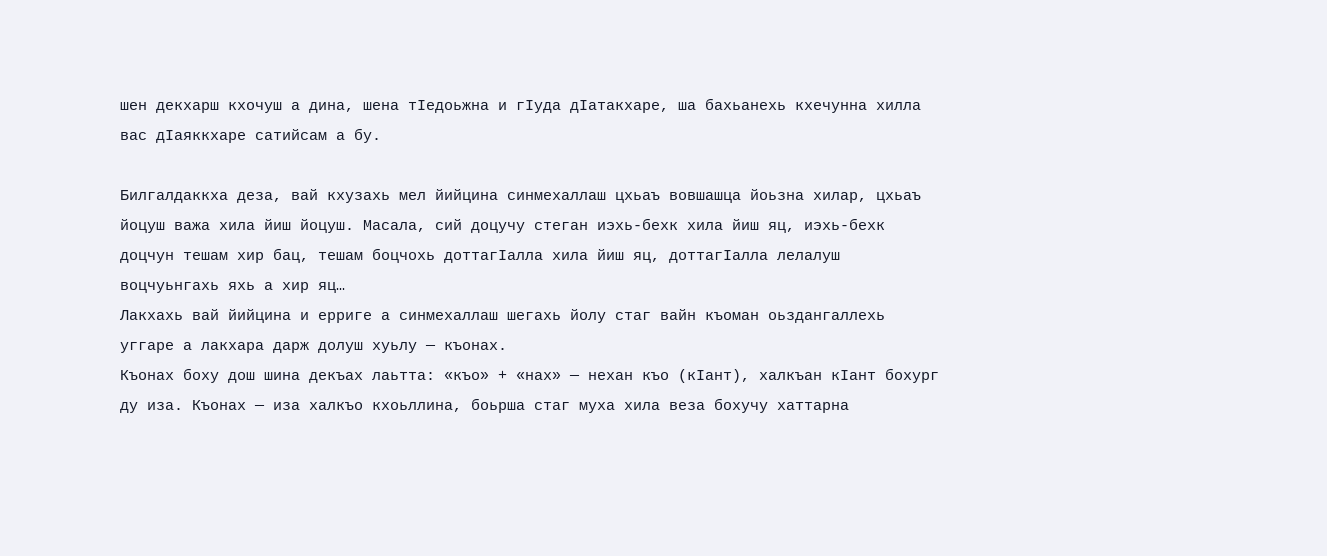шен декхарш кхочуш а дина, шена тIедоьжна и гIуда дIатакхаре, ша бахьанехь кхечунна хилла вас дIаяккхаре сатийсам а бу.

Билгалдаккха деза, вай кхузахь мел йийцина синмехаллаш цхьаъ вовшашца йоьзна хилар, цхьаъ йоцуш важа хила йиш йоцуш. Масала, сий доцучу стеган иэхь-бехк хила йиш яц, иэхь-бехк доцчун тешам хир бац, тешам боцчохь доттагIалла хила йиш яц, доттагIалла лелалуш воцчуьнгахь яхь а хир яц…
Лакхахь вай йийцина и ерриге а синмехаллаш шегахь йолу стаг вайн къоман оьздангаллехь уггаре а лакхара дарж долуш хуьлу — къонах.
Къонах боху дош шина декъах лаьтта: «къо» + «нах» — нехан къо (кIант), халкъан кIант бохург ду иза. Къонах — иза халкъо кхоьллина, боьрша стаг муха хила веза бохучу хаттарна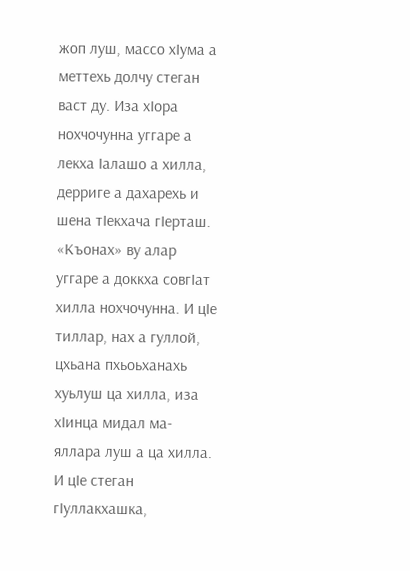жоп луш, массо хIума а меттехь долчу стеган васт ду. Иза хIора нохчочунна уггаре а лекха Iалашо а хилла, дерриге а дахарехь и шена тIекхача гIерташ. «Къонах» ву алар уггаре а доккха совгIат хилла нохчочунна. И цIе тиллар, нах а гуллой, цхьана пхьоьханахь хуьлуш ца хилла, иза хIинца мидал ма-яллара луш а ца хилла. И цIе стеган гIуллакхашка,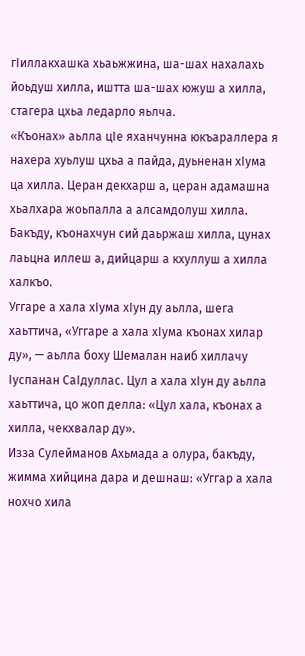гIиллакхашка хьаьжжина, ша-шах нахалахь йоьдуш хилла, иштта ша-шах южуш а хилла, стагера цхьа ледарло яьлча.
«Къонах» аьлла цIе яханчунна юкъараллера я нахера хуьлуш цхьа а пайда, дуьненан хIума ца хилла. Церан декхарш а, церан адамашна хьалхара жоьпалла а алсамдолуш хилла. Бакъду, къонахчун сий даьржаш хилла, цунах лаьцна иллеш а, дийцарш а кхуллуш а хилла халкъо.
Уггаре а хала хIума хIун ду аьлла, шега хаьттича, «Уггаре а хала хIума къонах хилар ду», — аьлла боху Шемалан наиб хиллачу Iуспанан СаIдуллас. Цул а хала хIун ду аьлла хаьттича, цо жоп делла: «Цул хала, къонах а хилла, чекхвалар ду».
Изза Сулейманов Ахьмада а олура, бакъду, жимма хийцина дара и дешнаш: «Уггар а хала нохчо хила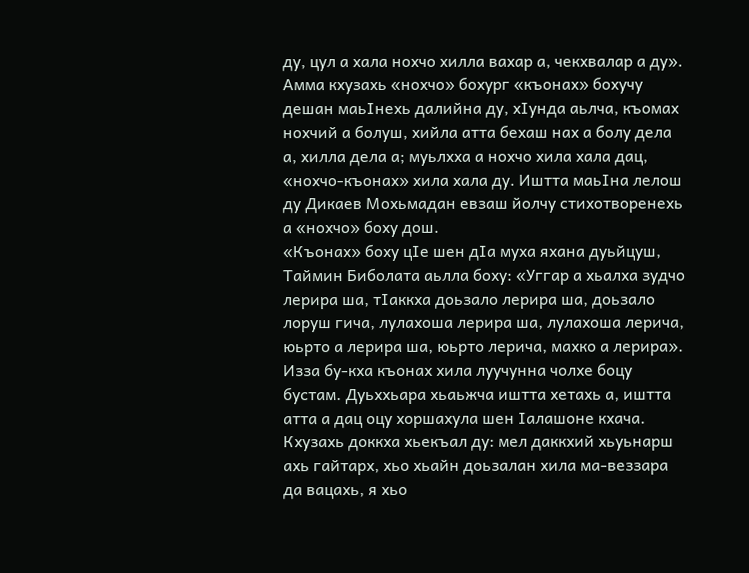ду, цул а хала нохчо хилла вахар а, чекхвалар а ду». Амма кхузахь «нохчо» бохург «къонах» бохучу дешан маьIнехь далийна ду, хIунда аьлча, къомах нохчий а болуш, хийла атта бехаш нах а болу дела а, хилла дела а; муьлхха а нохчо хила хала дац, «нохчо-къонах» хила хала ду. Иштта маьIна лелош ду Дикаев Мохьмадан евзаш йолчу стихотворенехь а «нохчо» боху дош.
«Къонах» боху цIе шен дIа муха яхана дуьйцуш, Таймин Биболата аьлла боху: «Уггар а хьалха зудчо лерира ша, тIаккха доьзало лерира ша, доьзало лоруш гича, лулахоша лерира ша, лулахоша лерича, юьрто а лерира ша, юьрто лерича, махко а лерира». Изза бу-кха къонах хила луучунна чолхе боцу бустам. Дуьххьара хьаьжча иштта хетахь а, иштта атта а дац оцу хоршахула шен Iалашоне кхача. Кхузахь доккха хьекъал ду: мел даккхий хьуьнарш ахь гайтарх, хьо хьайн доьзалан хила ма-веззара да вацахь, я хьо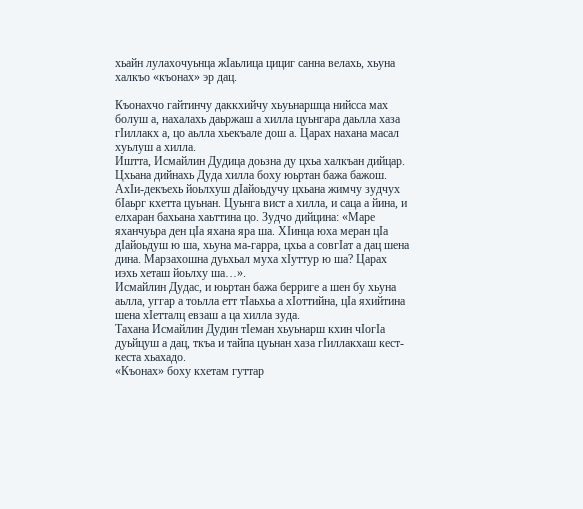хьайн лулахочуьнца жIаьлица цициг санна велахь, хьуна халкъо «къонах» эр дац.

Къонахчо гайтинчу даккхийчу хьуьнаршца нийсса мах болуш а, нахалахь даьржаш а хилла цуьнгара даьлла хаза гIиллакх а, цо аьлла хьекъале дош а. Царах нахана масал хуьлуш а хилла.
Иштта, Исмайлин Дудица доьзна ду цхьа халкъан дийцар. Цхьана дийнахь Дуда хилла боху юьртан бажа бажош. АхIи-декъехь йоьлхуш дIайоьдучу цхьана жимчу зудчух бIаьрг кхетта цуьнан. Цуьнга вист а хилла, и саца а йина, и елхаран бахьана хаьттина цо. Зудчо дийцина: «Маре яханчуьра ден цIа яхана яра ша. ХIинца юха меран цIа дIайоьдуш ю ша, хьуна ма-гарра, цхьа а совгIат а дац шена дина. Марзахошна дуьхьал муха хIуттур ю ша? Царах иэхь хеташ йоьлху ша…».
Исмайлин Дудас, и юьртан бажа берриге а шен бу хьуна аьлла, уггар а тоьлла етт тIаьхьа а хIоттийна, цIа яхийтина шена хIетталц евзаш а ца хилла зуда.
Тахана Исмайлин Дудин тIеман хьуьнарш кхин чIогIа дуьйцуш а дац, ткъа и тайпа цуьнан хаза гIиллакхаш кест-кеста хьахадо.
«Къонах» боху кхетам гуттар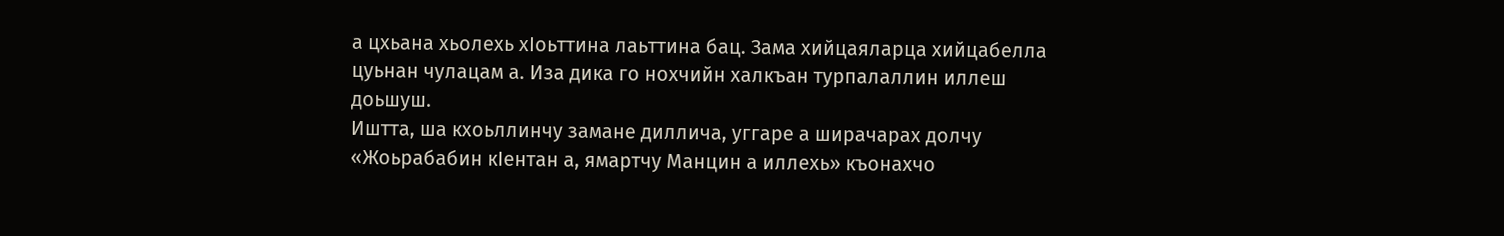а цхьана хьолехь хIоьттина лаьттина бац. Зама хийцаяларца хийцабелла цуьнан чулацам а. Иза дика го нохчийн халкъан турпалаллин иллеш доьшуш.
Иштта, ша кхоьллинчу замане диллича, уггаре а ширачарах долчу «Жоьрабабин кIентан а, ямартчу Манцин а иллехь» къонахчо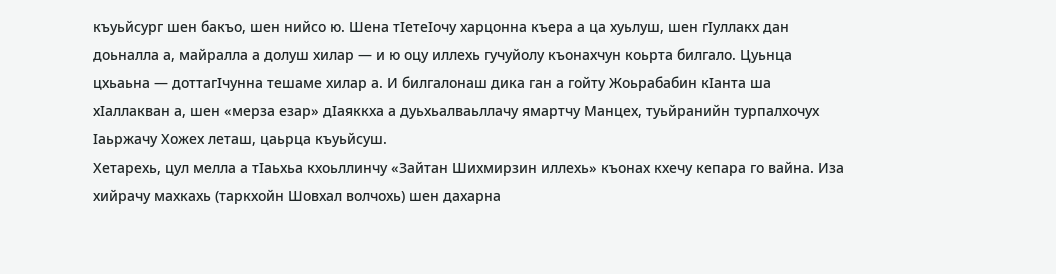къуьйсург шен бакъо, шен нийсо ю. Шена тIетеIочу харцонна къера а ца хуьлуш, шен гIуллакх дан доьналла а, майралла а долуш хилар — и ю оцу иллехь гучуйолу къонахчун коьрта билгало. Цуьнца цхьаьна — доттагIчунна тешаме хилар а. И билгалонаш дика ган а гойту Жоьрабабин кIанта ша хIаллакван а, шен «мерза езар» дIаяккха а дуьхьалваьллачу ямартчу Манцех, туьйранийн турпалхочух Iаьржачу Хожех леташ, цаьрца къуьйсуш.
Хетарехь, цул мелла а тIаьхьа кхоьллинчу «Зайтан Шихмирзин иллехь» къонах кхечу кепара го вайна. Иза хийрачу махкахь (таркхойн Шовхал волчохь) шен дахарна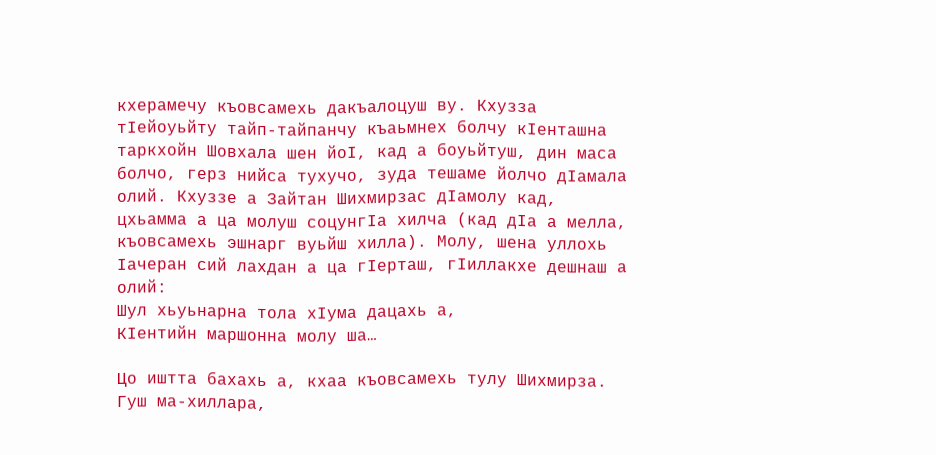кхерамечу къовсамехь дакъалоцуш ву. Кхузза тIейоуьйту тайп-тайпанчу къаьмнех болчу кIенташна таркхойн Шовхала шен йоI, кад а боуьйтуш, дин маса болчо, герз нийса тухучо, зуда тешаме йолчо дIамала олий. Кхуззе а Зайтан Шихмирзас дIамолу кад, цхьамма а ца молуш соцунгIа хилча (кад дIа а мелла, къовсамехь эшнарг вуьйш хилла). Молу, шена уллохь Iачеран сий лахдан а ца гIерташ, гIиллакхе дешнаш а олий:
Шул хьуьнарна тола хIума дацахь а,
КIентийн маршонна молу ша…

Цо иштта бахахь а, кхаа къовсамехь тулу Шихмирза. Гуш ма-хиллара,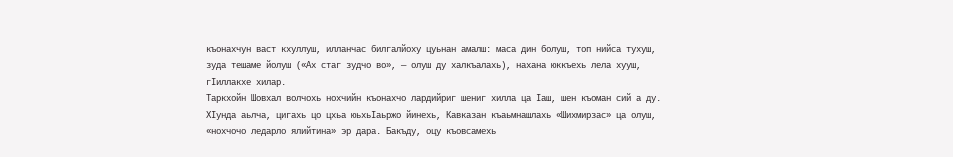къонахчун васт кхуллуш, илланчас билгалйоху цуьнан амалш: маса дин болуш, топ нийса тухуш, зуда тешаме йолуш («Ах стаг зудчо во», — олуш ду халкъалахь), нахана юккъехь лела хууш, гIиллакхе хилар.
Таркхойн Шовхал волчохь нохчийн къонахчо лардийриг шениг хилла ца Iаш, шен къоман сий а ду. ХIунда аьлча, цигахь цо цхьа юьхьIаьржо йинехь, Кавказан къаьмнашлахь «Шихмирзас» ца олуш, «нохчочо ледарло ялийтина» эр дара. Бакъду, оцу къовсамехь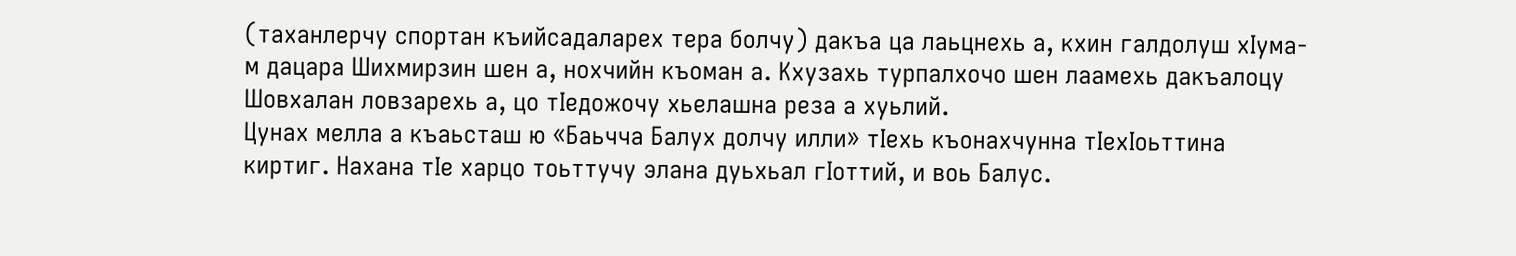(таханлерчу спортан къийсадаларех тера болчу) дакъа ца лаьцнехь а, кхин галдолуш хIума-м дацара Шихмирзин шен а, нохчийн къоман а. Кхузахь турпалхочо шен лаамехь дакъалоцу Шовхалан ловзарехь а, цо тIедожочу хьелашна реза а хуьлий.
Цунах мелла а къаьсташ ю «Баьчча Балух долчу илли» тIехь къонахчунна тIехIоьттина киртиг. Нахана тIе харцо тоьттучу элана дуьхьал гIоттий, и воь Балус.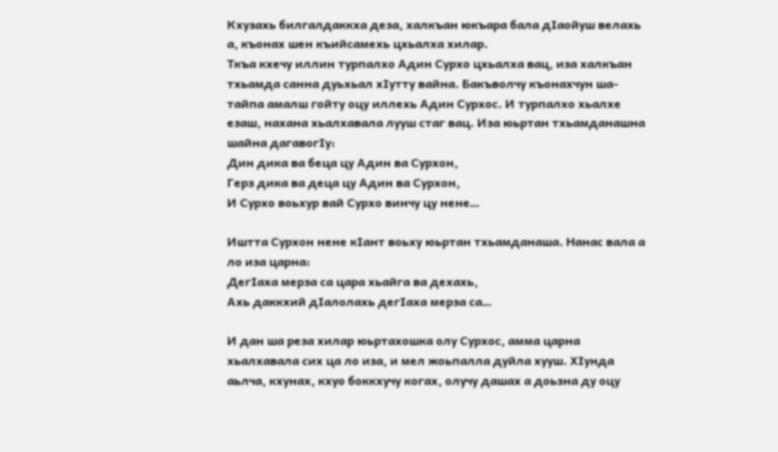Кхузахь билгалдаккха деза, халкъан юкъара бала дIаойуш велахь а, къонах шен къийсамехь цхьалха хилар.
Ткъа кхечу иллин турпалхо Адин Сурхо цхьалха вац, иза халкъан тхьамда санна дуьхьал хIутту вайна. Бакъволчу къонахчун ша-тайпа амалш гойту оцу иллехь Адин Сурхос. И турпалхо хьалхе езаш, нахана хьалхавала лууш стаг вац. Иза юьртан тхьамданашна шайна дагавогIу:
Дин дика ва беца цу Адин ва Сурхон,
Герз дика ва деца цу Адин ва Сурхон,
И Сурхо воьхур вай Сурхо винчу цу нене…

Иштта Сурхон нене кIант воьху юьртан тхьамданаша. Нанас вала а ло иза царна:
ДегIаха мерза са цара хьайга ва дехахь,
Ахь даккхий дIалолахь дегIаха мерза са…

И дан ша реза хилар юьртахошка олу Сурхос, амма царна хьалхавала сих ца ло иза, и мел жоьпалла дуйла хууш. ХIунда аьлча, кхунах, кхуо боккхучу когах, олучу дашах а доьзна ду оцу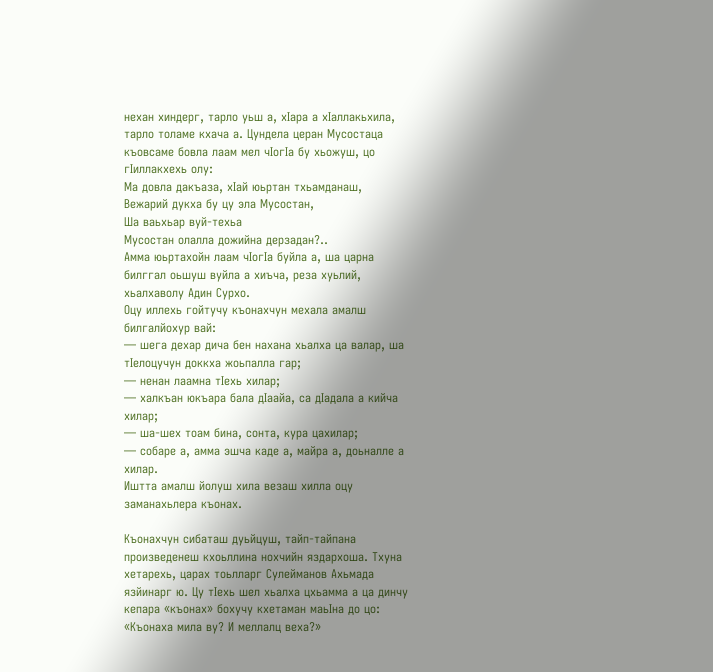нехан хиндерг, тарло уьш а, хIара а хIаллакьхила, тарло толаме кхача а. Цундела церан Мусостаца къовсаме бовла лаам мел чIогIа бу хьожуш, цо гIиллакхехь олу:
Ма довла дакъаза, хIай юьртан тхьамданаш,
Вежарий дукха бу цу эла Мусостан,
Ша ваьхьар вуй-техьа
Мусостан олалла дожийна дерзадан?..
Амма юьртахойн лаам чIогIа буйла а, ша царна билггал оьшуш вуйла а хиъча, реза хуьлий, хьалхаволу Адин Сурхо.
Оцу иллехь гойтучу къонахчун мехала амалш билгалйохур вай:
— шега дехар дича бен нахана хьалха ца валар, ша тIелоцучун доккха жоьпалла гар;
— ненан лаамна тIехь хилар;
— халкъан юкъара бала дIаайа, са дIадала а кийча хилар;
— ша-шех тоам бина, сонта, кура цахилар;
— собаре а, амма эшча каде а, майра а, доьналле а хилар.
Иштта амалш йолуш хила везаш хилла оцу заманахьлера къонах.

Къонахчун сибаташ дуьйцуш, тайп-тайпана произведенеш кхоьллина нохчийн яздархоша. Тхуна хетарехь, царах тоьлларг Сулейманов Ахьмада язйинарг ю. Цу тIехь шел хьалха цхьамма а ца динчу кепара «къонах» бохучу кхетаман маьIна до цо:
«Къонаха мила ву? И меллалц веха?»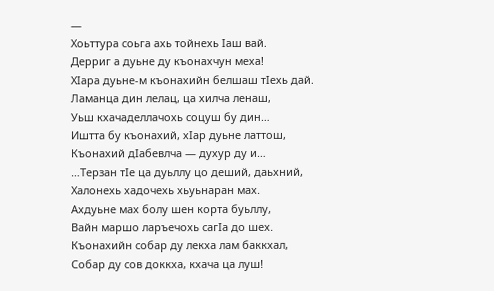—
Хоьттура соьга ахь тойнехь Iаш вай.
Дерриг а дуьне ду къонахчун меха!
ХIара дуьне-м къонахийн белшаш тIехь дай.
Ламанца дин лелац, ца хилча ленаш,
Уьш кхачаделлачохь соцуш бу дин…
Иштта бу къонахий, хIар дуьне латтош,
Къонахий дIабевлча — духур ду и…
…Терзан тIе ца дуьллу цо деший, даьхний,
Халонехь хадочехь хьуьнаран мах.
Ахдуьне мах болу шен корта буьллу,
Вайн маршо ларъечохь сагIа до шех.
Къонахийн собар ду лекха лам баккхал,
Собар ду сов доккха, кхача ца луш!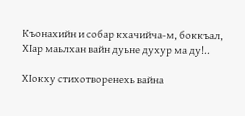Къонахийн и собар кхачийча-м, боккъал,
ХIар маьлхан вайн дуьне духур ма ду!..

ХIокху стихотворенехь вайна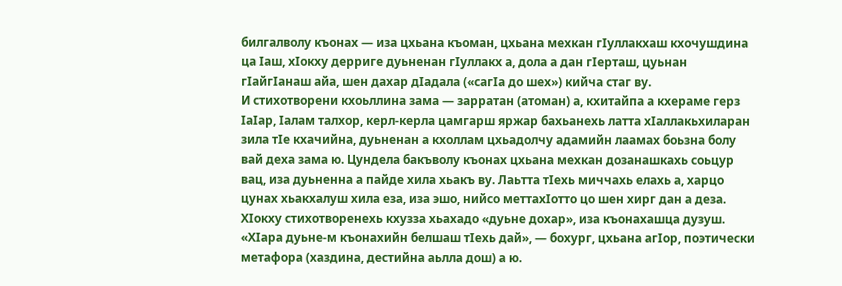билгалволу къонах — иза цхьана къоман, цхьана мехкан гIуллакхаш кхочушдина ца Iаш, хIокху дерриге дуьненан гIуллакх а, дола а дан гIерташ, цуьнан гIайгIанаш айа, шен дахар дIадала («сагIа до шех») кийча стаг ву.
И стихотворени кхоьллина зама — зарратан (атоман) а, кхитайпа а кхераме герз IаIар, Iалам талхор, керл-керла цамгарш яржар бахьанехь латта хIаллакьхиларан зила тIе кхачийна, дуьненан а кхоллам цхьадолчу адамийн лаамах боьзна болу вай деха зама ю. Цундела бакъволу къонах цхьана мехкан дозанашкахь соьцур вац, иза дуьненна а пайде хила хьакъ ву. Лаьтта тIехь миччахь елахь а, харцо цунах хьакхалуш хила еза, иза эшо, нийсо меттахIотто цо шен хирг дан а деза.
ХIокху стихотворенехь кхузза хьахадо «дуьне дохар», иза къонахашца дузуш. «ХIара дуьне-м къонахийн белшаш тIехь дай», — бохург, цхьана агIор, поэтически метафора (хаздина, дестийна аьлла дош) а ю.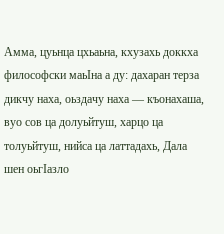Амма, цуьнца цхьаьна, кхузахь доккха философски маьIна а ду: дахаран терза дикчу наха, оьздачу наха — къонахаша, вуо сов ца долуьйтуш, харцо ца толуьйтуш, нийса ца латтадахь, Дала шен оьгIазло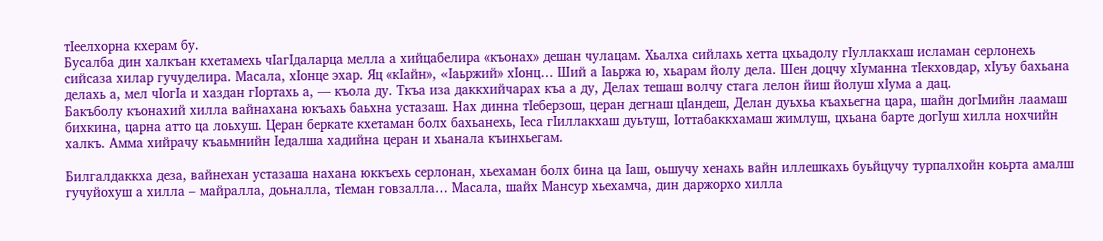тIеелхорна кхерам бу.
Бусалба дин халкъан кхетамехь чIагIдаларца мелла а хийцабелира «къонах» дешан чулацам. Хьалха сийлахь хетта цхьадолу гIуллакхаш исламан серлонехь сийсаза хилар гучуделира. Масала, хIонце эхар. Яц «кIайн», «Iаьржий» хIонц… Ший а Iаьржа ю, хьарам йолу дела. Шен доцчу хIуманна тIекховдар, хIуъу бахьана делахь а, мел чIогIа и хаздан гIортахь а, — къола ду. Ткъа иза даккхийчарах къа а ду, Делах тешаш волчу стага лелон йиш йолуш хIума а дац.
Бакъболу къонахий хилла вайнахана юкъахь баьхна устазаш. Нах динна тIеберзош, церан дегнаш цIандеш, Делан дуьхьа къахьегна цара, шайн догIмийн лаамаш бихкина, царна атто ца лоьхуш. Церан беркате кхетаман болх бахьанехь, Iеса гIиллакхаш дуьтуш, Iоттабаккхамаш жимлуш, цхьана барте догIуш хилла нохчийн халкъ. Амма хийрачу къаьмнийн Iедалша хадийна церан и хьанала къинхьегам.

Билгалдаккха деза, вайнехан устазаша нахана юккъехь серлонан, хьехаман болх бина ца Iаш, оьшучу хенахь вайн иллешкахь буьйцучу турпалхойн коьрта амалш гучуйохуш а хилла – майралла, доьналла, тIеман говзалла… Масала, шайх Мансур хьехамча, дин даржорхо хилла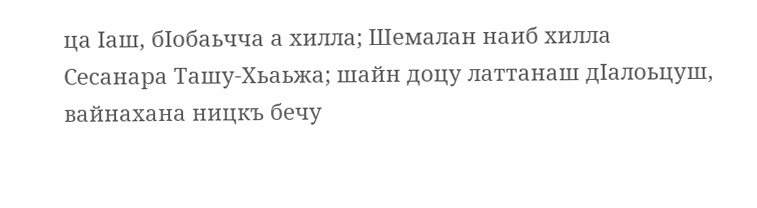ца Iаш, бIобаьчча а хилла; Шемалан наиб хилла Сесанара Ташу-Хьаьжа; шайн доцу латтанаш дIалоьцуш, вайнахана ницкъ бечу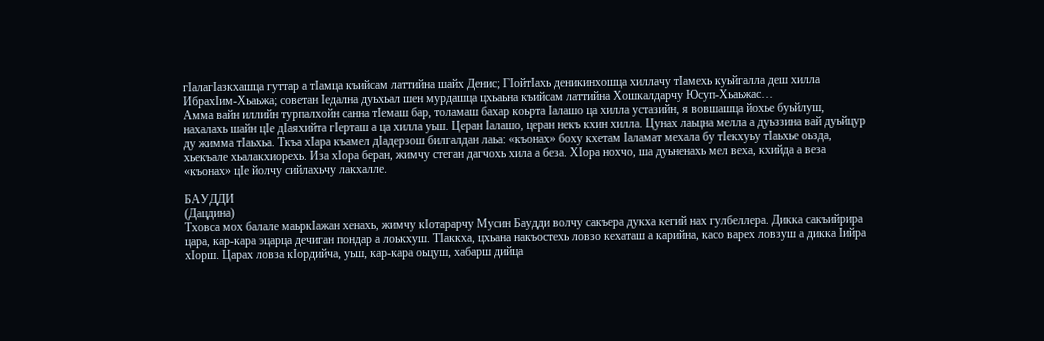гIалагIазкхашца гуттар а тIамца къийсам латтийна шайх Денис; ГIойтIахь деникинхошца хиллачу тIамехь куьйгалла деш хилла ИбрахIим-Хьаьжа; советан Iедална дуьхьал шен мурдашца цхьаьна къийсам латтийна Хошкалдарчу Юсуп-Хьаьжас…
Амма вайн иллийн турпалхойн санна тIемаш бар, толамаш бахар коьрта Iалашо ца хилла устазийн, я вовшашца йохье буьйлуш, нахалахь шайн цIе дIаяхийта гIерташ а ца хилла уьш. Церан Iалашо, церан некъ кхин хилла. Цунах лаьцна мелла а дуьззина вай дуьйцур ду жимма тIаьхьа. Ткъа хIара къамел дIадерзош билгалдан лаьа: «къонах» боху кхетам Iаламат мехала бу тIекхуьу тIаьхье оьзда, хьекъале хьалакхиорехь. Иза хIора беран, жимчу стеган дагчохь хила а беза. ХIора нохчо, ша дуьненахь мел веха, кхийда а веза «къонах» цIе йолчу сийлахьчу лакхалле.

БАУДДИ
(Дацдина)
Тховса мох балале маьркIажан хенахь, жимчу кIотарарчу Мусин Баудди волчу сакъера дукха кегий нах гулбеллера. Дикка сакъийрира цара, кар-кара эцарца дечиган пондар а лоькхуш. ТIаккха, цхьана накъостехь ловзо кехаташ а карийна, касо варех ловзуш а дикка Iийра хIорш. Царах ловза кIордийча, уьш, кар-кара оьцуш, хабарш дийца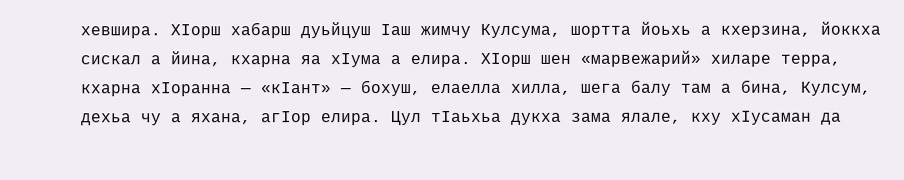хевшира. ХIорш хабарш дуьйцуш Iаш жимчу Кулсума, шортта йоьхь а кхерзина, йоккха сискал а йина, кхарна яа хIума а елира. ХIорш шен «марвежарий» хиларе терра, кхарна хIоранна — «кIант» — бохуш, елаелла хилла, шега балу там а бина, Кулсум, дехьа чу а яхана, агIор елира. Цул тIаьхьа дукха зама ялале, кху хIусаман да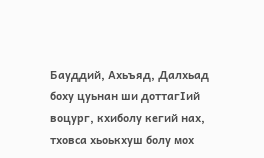Бауддий, Ахьъяд, Далхьад боху цуьнан ши доттагIий воцург, кхиболу кегий нах, тховса хьоькхуш болу мох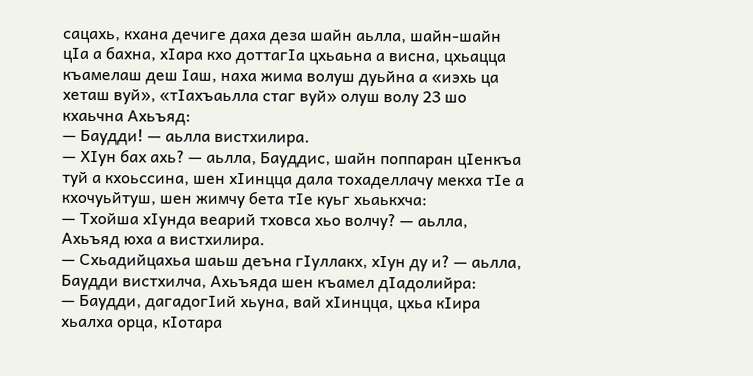сацахь, кхана дечиге даха деза шайн аьлла, шайн-шайн цIа а бахна, хIара кхо доттагIа цхьаьна а висна, цхьацца къамелаш деш Iаш, наха жима волуш дуьйна а «иэхь ца хеташ вуй», «тIахъаьлла стаг вуй» олуш волу 23 шо кхаьчна Ахьъяд:
— Баудди! — аьлла вистхилира.
— ХIун бах ахь? — аьлла, Бауддис, шайн поппаран цIенкъа туй а кхоьссина, шен хIинцца дала тохаделлачу мекха тIе а кхочуьйтуш, шен жимчу бета тIе куьг хьаькхча:
— Тхойша хIунда веарий тховса хьо волчу? — аьлла, Ахьъяд юха а вистхилира.
— Схьадийцахьа шаьш деъна гIуллакх, хIун ду и? — аьлла, Баудди вистхилча, Ахьъяда шен къамел дIадолийра:
— Баудди, дагадогIий хьуна, вай хIинцца, цхьа кIира хьалха орца, кIотара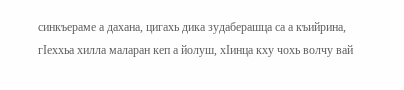синкъераме а дахана, цигахь дика зудаберашца са а къийрина, гIеххьа хилла маларан кеп а йолуш, хIинца кху чохь волчу вай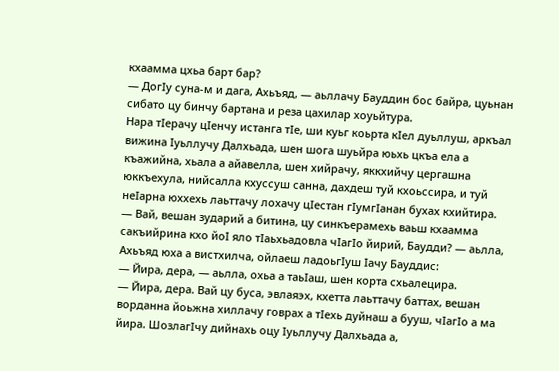кхаамма цхьа барт бар?
— ДогIу суна-м и дага, Ахьъяд, — аьллачу Бауддин бос байра, цуьнан сибато цу бинчу бартана и реза цахилар хоуьйтура.
Нара тIерачу цIенчу истанга тIе, ши куьг коьрта кIел дуьллуш, аркъал вижина Iуьллучу Далхьада, шен шога шуьйра юьхь цкъа ела а къажийна, хьала а айавелла, шен хийрачу, яккхийчу цергашна юккъехула, нийсалла кхуссуш санна, дахдеш туй кхоьссира, и туй неIарна юххехь лаьттачу лохачу цIестан гIумгIанан бухах кхийтира.
— Вай, вешан зударий а битина, цу синкъерамехь ваьш кхаамма сакъийрина кхо йоI яло тIаьхьадовла чIагIо йирий, Баудди? — аьлла, Ахьъяд юха а вистхилча, ойлаеш ладоьгIуш Iачу Бауддис:
— Йира, дера, — аьлла, охьа а таьIаш, шен корта схьалецира.
— Йира, дера. Вай цу буса, эвлаяэх, кхетта лаьттачу баттах, вешан ворданна йоьжна хиллачу говрах а тIехь дуйнаш а бууш, чIагIо а ма йира. ШозлагIчу дийнахь оцу Iуьллучу Далхьада а,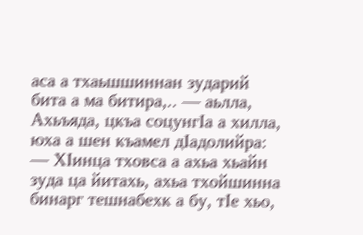аса а тхаьшшиннан зударий бита а ма битира,.. — аьлла, Ахьъяда, цкъа соцунгIа а хилла, юха а шен къамел дIадолийра: — ХIинца тховса а ахьа хьайн зуда ца йитахь, ахьа тхойшинна бинарг тешнабехк а бу, тIе хьо,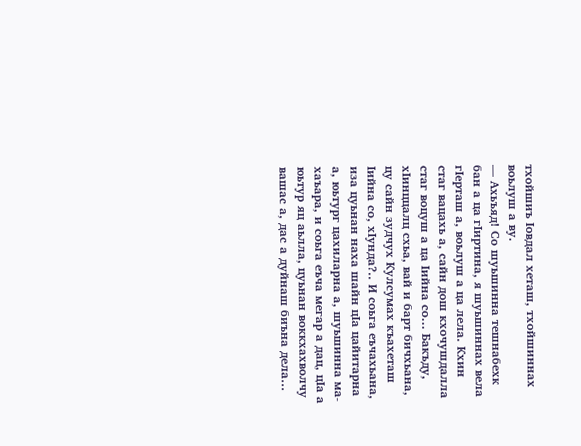тхойшиъ Iовдал хеташ, тхойшиннах воьлуш а ву.
— Ахьъяд! Со шуьшинна тешнабехк бан а ца гIиртина, я шуьшиннах вела гIерташ а, воьлуш а ца лела. Кхин стаг вацахь а, сайн дош кхочушдалла стаг воцуш а ца Iийна со… Бакъду, хIинццалц схьа, вай и барт бичхьана, цу сайн зудчух Кулсумах къахеташ Iийна со, хIунда?.. И соьга еъчахьана, иза цуьнан наха шайн цIа цайитарна а, юьтург цахиларна а, шуьшинна ма-хаъара, и соьга еъча мегар а дац, цIа а юьтур яц аьлла, цуьнан воккхахволчу вашас а, дас а дуйнаш биъна дела…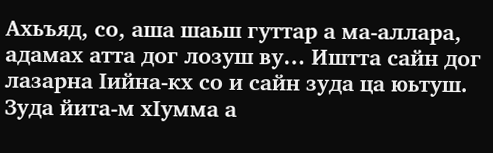Ахьъяд, со, аша шаьш гуттар а ма-аллара, адамах атта дог лозуш ву… Иштта сайн дог лазарна Iийна-кх со и сайн зуда ца юьтуш. Зуда йита-м хIумма а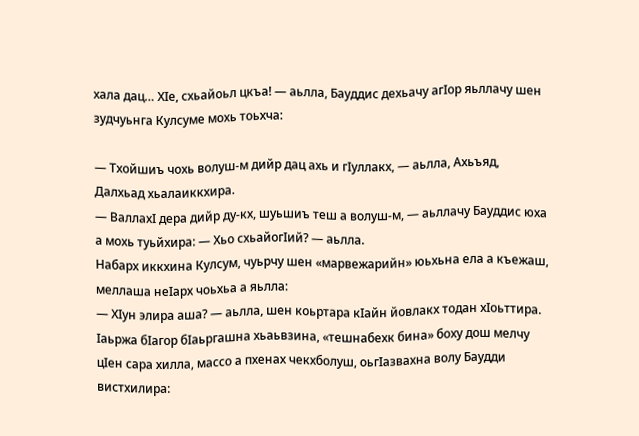хала дац… ХIе, схьайоьл цкъа! — аьлла, Бауддис дехьачу агIор яьллачу шен зудчуьнга Кулсуме мохь тоьхча:

— Тхойшиъ чохь волуш-м дийр дац ахь и гIуллакх, — аьлла, Ахьъяд, Далхьад хьалаиккхира.
— ВаллахI дера дийр ду-кх, шуьшиъ теш а волуш-м, — аьллачу Бауддис юха а мохь туьйхира: — Хьо схьайогIий? — аьлла.
Набарх иккхина Кулсум, чуьрчу шен «марвежарийн» юьхьна ела а къежаш, меллаша неIарх чоьхьа а яьлла:
— ХIун элира аша? — аьлла, шен коьртара кIайн йовлакх тодан хIоьттира.
Iаьржа бIагор бIаьргашна хьаьвзина, «тешнабехк бина» боху дош мелчу цIен сара хилла, массо а пхенах чекхболуш, оьгIазвахна волу Баудди вистхилира: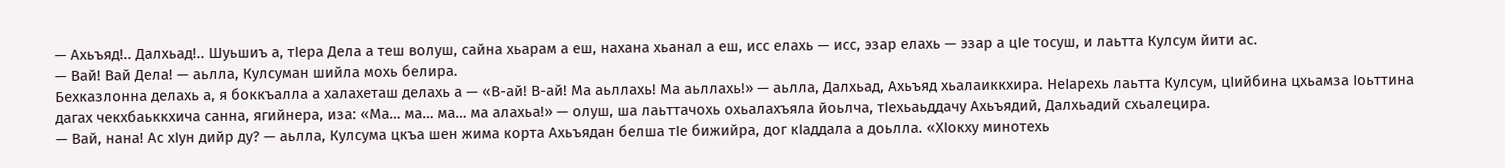— Ахьъяд!.. Далхьад!.. Шуьшиъ а, тIера Дела а теш волуш, сайна хьарам а еш, нахана хьанал а еш, исс елахь — исс, эзар елахь — эзар а цIе тосуш, и лаьтта Кулсум йити ас.
— Вай! Вай Дела! — аьлла, Кулсуман шийла мохь белира.
Бехказлонна делахь а, я боккъалла а халахеташ делахь а — «В-ай! В-ай! Ма аьллахь! Ма аьллахь!» — аьлла, Далхьад, Ахьъяд хьалаиккхира. НеIарехь лаьтта Кулсум, цIийбина цхьамза Iоьттина дагах чекхбаьккхича санна, ягийнера, иза: «Ма… ма… ма… ма алахьа!» — олуш, ша лаьттачохь охьалахъяла йоьлча, тIехьаьддачу Ахьъядий, Далхьадий схьалецира.
— Вай, нана! Ас хIун дийр ду? — аьлла, Кулсума цкъа шен жима корта Ахьъядан белша тIе бижийра, дог кIаддала а доьлла. «ХIокху минотехь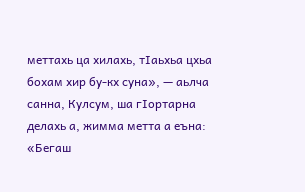меттахь ца хилахь, тIаьхьа цхьа бохам хир бу-кх суна», — аьлча санна, Кулсум, ша гIортарна делахь а, жимма метта а еъна: «Бегаш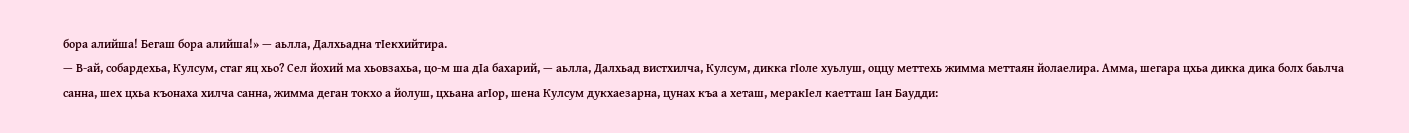бора алийша! Бегаш бора алийша!» — аьлла, Далхьадна тIекхийтира.
— В-ай, собардехьа, Кулсум, стаг яц хьо? Сел йохий ма хьовзахьа, цо-м ша дIа бахарий, — аьлла, Далхьад вистхилча, Кулсум, дикка гIоле хуьлуш, оццу меттехь жимма меттаян йолаелира. Амма, шегара цхьа дикка дика болх баьлча санна, шех цхьа къонаха хилча санна, жимма деган токхо а йолуш, цхьана агIор, шена Кулсум дукхаезарна, цунах къа а хеташ, меракIел каетташ Iан Баудди: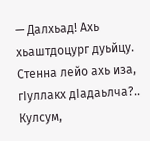— Далхьад! Ахь хьаштдоцург дуьйцу. Стенна лейо ахь иза, гIуллакх дIадаьлча?.. Кулсум,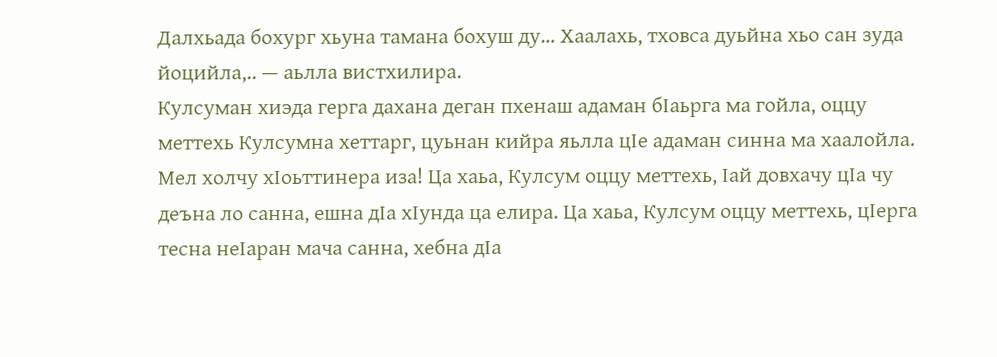Далхьада бохург хьуна тамана бохуш ду… Хаалахь, тховса дуьйна хьо сан зуда йоцийла,.. — аьлла вистхилира.
Кулсуман хиэда герга дахана деган пхенаш адаман бIаьрга ма гойла, оццу меттехь Кулсумна хеттарг, цуьнан кийра яьлла цIе адаман синна ма хаалойла. Мел холчу хIоьттинера иза! Ца хаьа, Кулсум оццу меттехь, Iай довхачу цIа чу деъна ло санна, ешна дIа хIунда ца елира. Ца хаьа, Кулсум оццу меттехь, цIерга тесна неIаран мача санна, хебна дIа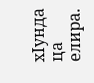хIунда ца елира.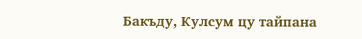Бакъду, Кулсум цу тайпана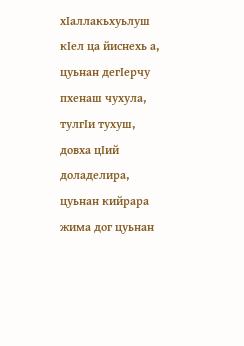хIаллакьхуьлуш кIел ца йиснехь а, цуьнан дегIерчу пхенаш чухула, тулгIи тухуш, довха цIий доладелира, цуьнан кийрара жима дог цуьнан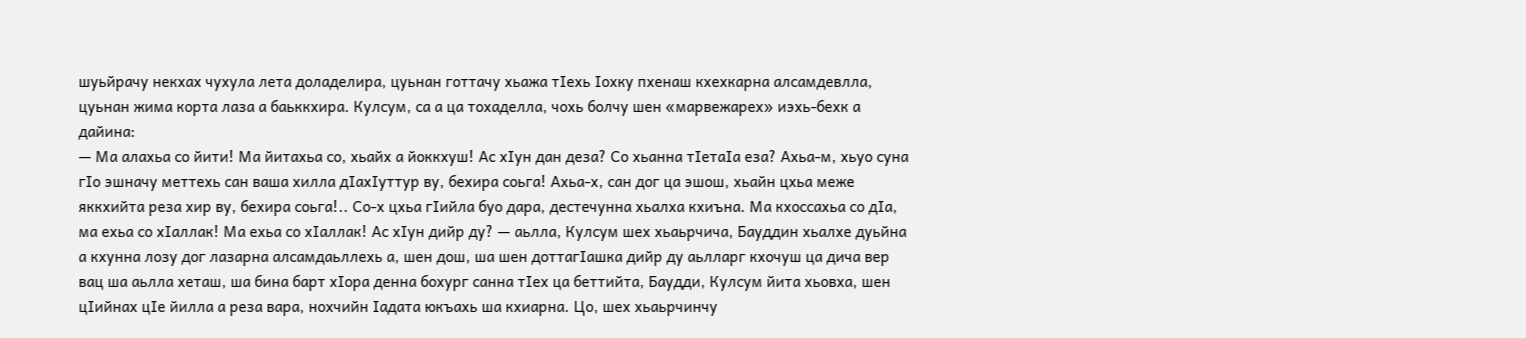шуьйрачу некхах чухула лета доладелира, цуьнан готтачу хьажа тIехь Iохку пхенаш кхехкарна алсамдевлла, цуьнан жима корта лаза а баьккхира. Кулсум, са а ца тохаделла, чохь болчу шен «марвежарех» иэхь-бехк а дайина:
— Ма алахьа со йити! Ма йитахьа со, хьайх а йоккхуш! Ас хIун дан деза? Со хьанна тIетаIа еза? Ахьа-м, хьуо суна гIо эшначу меттехь сан ваша хилла дIахIуттур ву, бехира соьга! Ахьа-х, сан дог ца эшош, хьайн цхьа меже яккхийта реза хир ву, бехира соьга!.. Со-х цхьа гIийла буо дара, дестечунна хьалха кхиъна. Ма кхоссахьа со дIа, ма ехьа со хIаллак! Ма ехьа со хIаллак! Ас хIун дийр ду? — аьлла, Кулсум шех хьаьрчича, Бауддин хьалхе дуьйна а кхунна лозу дог лазарна алсамдаьллехь а, шен дош, ша шен доттагIашка дийр ду аьлларг кхочуш ца дича вер вац ша аьлла хеташ, ша бина барт хIора денна бохург санна тIех ца беттийта, Баудди, Кулсум йита хьовха, шен цIийнах цIе йилла а реза вара, нохчийн Iадата юкъахь ша кхиарна. Цо, шех хьаьрчинчу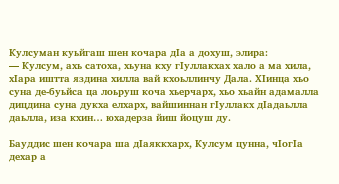Кулсуман куьйгаш шен кочара дIа а дохуш, элира:
— Кулсум, ахь сатоха, хьуна кху гIуллакхах хало а ма хила, хIара иштта яздина хилла вай кхоьллинчу Дала. ХIинца хьо суна де-буьйса ца лоьруш коча хьерчарх, хьо хьайн адамалла дицдина суна дукха елхарх, вайшиннан гIуллакх дIадаьлла даьлла, иза кхин… юхадерза йиш йоцуш ду.

Бауддис шен кочара ша дIаяккхарх, Кулсум цунна, чIогIа дехар а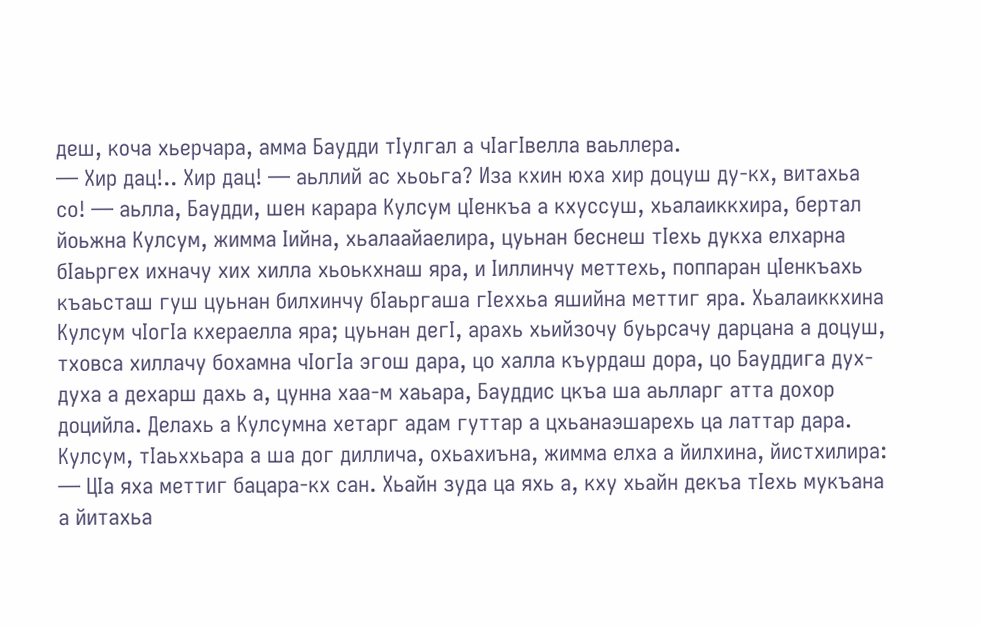деш, коча хьерчара, амма Баудди тIулгал а чIагIвелла ваьллера.
— Хир дац!.. Хир дац! — аьллий ас хьоьга? Иза кхин юха хир доцуш ду-кх, витахьа со! — аьлла, Баудди, шен карара Кулсум цIенкъа а кхуссуш, хьалаиккхира, бертал йоьжна Кулсум, жимма Iийна, хьалаайаелира, цуьнан беснеш тIехь дукха елхарна бIаьргех ихначу хих хилла хьоькхнаш яра, и Iиллинчу меттехь, поппаран цIенкъахь къаьсташ гуш цуьнан билхинчу бIаьргаша гIеххьа яшийна меттиг яра. Хьалаиккхина Кулсум чIогIа кхераелла яра; цуьнан дегI, арахь хьийзочу буьрсачу дарцана а доцуш, тховса хиллачу бохамна чIогIа эгош дара, цо халла къурдаш дора, цо Бауддига дух-духа а дехарш дахь а, цунна хаа-м хаьара, Бауддис цкъа ша аьлларг атта дохор доцийла. Делахь а Кулсумна хетарг адам гуттар а цхьанаэшарехь ца латтар дара. Кулсум, тIаьххьара а ша дог диллича, охьахиъна, жимма елха а йилхина, йистхилира:
— ЦIа яха меттиг бацара-кх сан. Хьайн зуда ца яхь а, кху хьайн декъа тIехь мукъана а йитахьа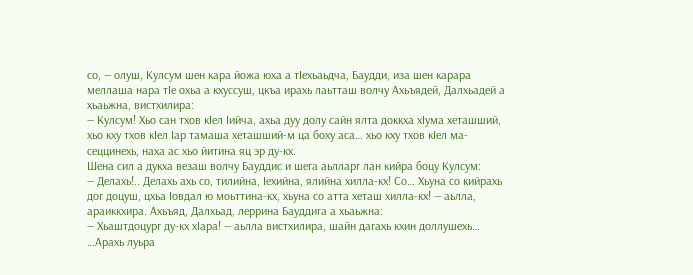со, — олуш, Кулсум шен кара йожа юха а тIехьаьдча, Баудди, иза шен карара меллаша нара тIе охьа а кхуссуш, цкъа ирахь лаьтташ волчу Ахьъядей, Далхьадей а хьаьжна, вистхилира:
— Кулсум! Хьо сан тхов кIел Iийча, ахьа дуу долу сайн ялта доккха хIума хеташший, хьо кху тхов кIел Iар тамаша хеташший-м ца боху аса… хьо кху тхов кIел ма-сеццинехь, наха ас хьо йитина яц эр ду-кх.
Шена сил а дукха везаш волчу Бауддис и шега аьлларг лан кийра боцу Кулсум:
— Делахь!.. Делахь ахь со, тилийна, Iехийна, ялийна хилла-кх! Со… Хьуна со кийрахь дог доцуш, цхьа Iовдал ю моьттина-кх, хьуна со атта хеташ хилла-кх! — аьлла, араиккхира. Ахьъяд, Далхьад, леррина Бауддига а хьаьжна:
— Хьаштдоцург ду-кх хIара! — аьлла вистхилира, шайн дагахь кхин доллушехь…
…Арахь луьра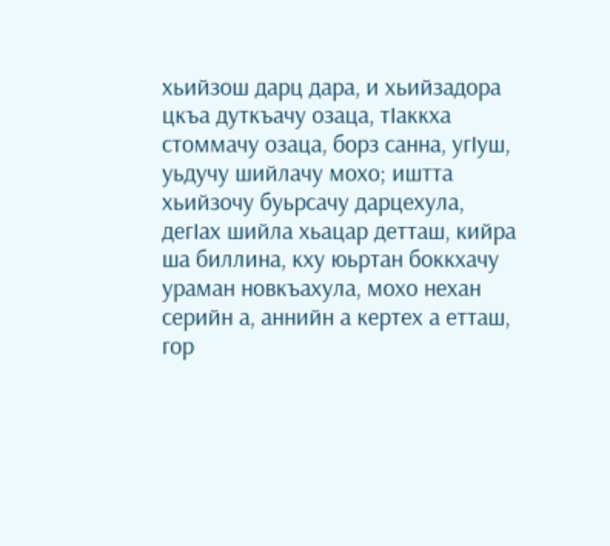хьийзош дарц дара, и хьийзадора цкъа дуткъачу озаца, тIаккха стоммачу озаца, борз санна, угIуш, уьдучу шийлачу мохо; иштта хьийзочу буьрсачу дарцехула, дегIах шийла хьацар детташ, кийра ша биллина, кху юьртан боккхачу ураман новкъахула, мохо нехан серийн а, аннийн а кертех а етташ, гор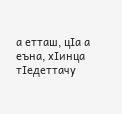а етташ, цIа а еъна, хIинца тIедеттачу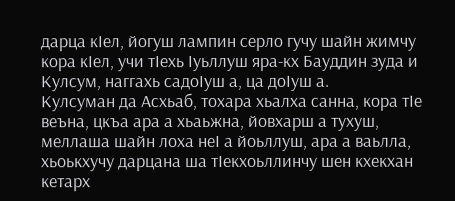дарца кIел, йогуш лампин серло гучу шайн жимчу кора кIел, учи тIехь Iуьллуш яра-кх Бауддин зуда и Кулсум, наггахь садоIуш а, ца доIуш а.
Кулсуман да Асхьаб, тохара хьалха санна, кора тIе веъна, цкъа ара а хьаьжна, йовхарш а тухуш, меллаша шайн лоха неI а йоьллуш, ара а ваьлла, хьоькхучу дарцана ша тIекхоьллинчу шен кхекхан кетарх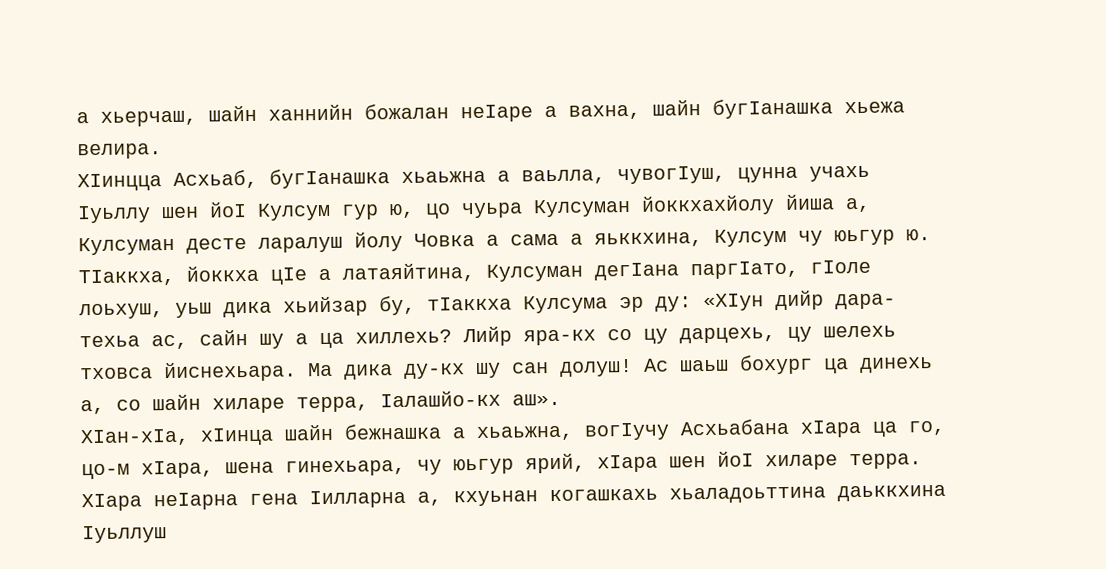а хьерчаш, шайн ханнийн божалан неIаре а вахна, шайн бугIанашка хьежа велира.
ХIинцца Асхьаб, бугIанашка хьаьжна а ваьлла, чувогIуш, цунна учахь Iуьллу шен йоI Кулсум гур ю, цо чуьра Кулсуман йоккхахйолу йиша а, Кулсуман десте ларалуш йолу Човка а сама а яьккхина, Кулсум чу юьгур ю. ТIаккха, йоккха цIе а латаяйтина, Кулсуман дегIана паргIато, гIоле лоьхуш, уьш дика хьийзар бу, тIаккха Кулсума эр ду: «ХIун дийр дара-техьа ас, сайн шу а ца хиллехь? Лийр яра-кх со цу дарцехь, цу шелехь тховса йиснехьара. Ма дика ду-кх шу сан долуш! Ас шаьш бохург ца динехь а, со шайн хиларе терра, Iалашйо-кх аш».
ХIан-хIа, хIинца шайн бежнашка а хьаьжна, вогIучу Асхьабана хIара ца го, цо-м хIара, шена гинехьара, чу юьгур ярий, хIара шен йоI хиларе терра. ХIара неIарна гена Iилларна а, кхуьнан когашкахь хьаладоьттина даьккхина Iуьллуш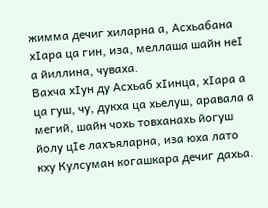жимма дечиг хиларна а, Асхьабана хIара ца гин, иза, меллаша шайн неI а йиллина, чуваха.
Вахча хIун ду Асхьаб хIинца, хIара а ца гуш, чу, дукха ца хьелуш, аравала а мегий, шайн чохь товханахь йогуш йолу цIе лахъяларна, иза юха лато кху Кулсуман когашкара дечиг дахьа.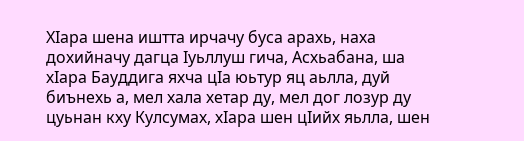ХIара шена иштта ирчачу буса арахь, наха дохийначу дагца Iуьллуш гича, Асхьабана, ша хIара Бауддига яхча цIа юьтур яц аьлла, дуй биънехь а, мел хала хетар ду, мел дог лозур ду цуьнан кху Кулсумах, хIара шен цIийх яьлла, шен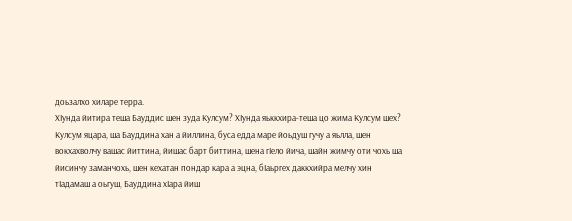доьзалхо хиларе терра.
ХIунда йитира теша Бауддис шен зуда Кулсум? ХIунда яьккхира-теша цо жима Кулсум шех?
Кулсум яцара, ша Бауддина хан а йиллина, буса едда маре йоьдуш гучу а яьлла, шен вокхахволчу вашас йиттина, йишас барт биттина, шена гIело йича, шайн жимчу оти чохь ша йисинчу заманчохь, шен кехатан пондар кара а эцна, бIаьргех даккхийра мелчу хин тIадамаш а оьгуш, Бауддина хIара йиш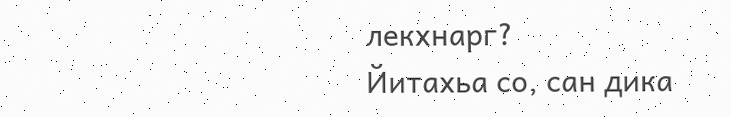лекхнарг?
Йитахьа со, сан дика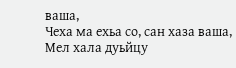ваша,
Чеха ма ехьа со, сан хаза ваша,
Мел хала дуьйцу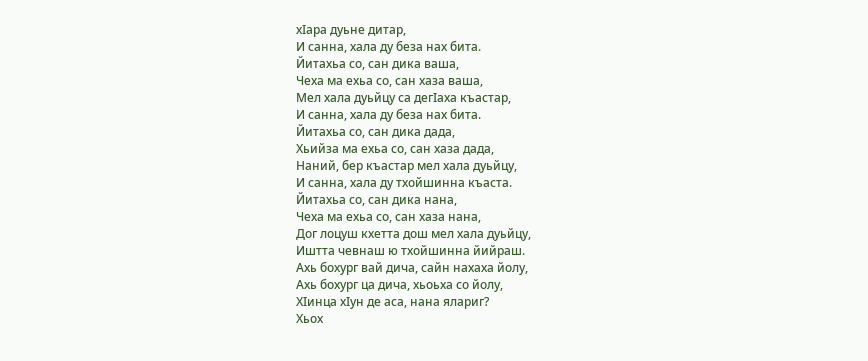хIара дуьне дитар,
И санна, хала ду беза нах бита.
Йитахьа со, сан дика ваша,
Чеха ма ехьа со, сан хаза ваша,
Мел хала дуьйцу са дегIаха къастар,
И санна, хала ду беза нах бита.
Йитахьа со, сан дика дада,
Хьийза ма ехьа со, сан хаза дада,
Наний, бер къастар мел хала дуьйцу,
И санна, хала ду тхойшинна къаста.
Йитахьа со, сан дика нана,
Чеха ма ехьа со, сан хаза нана,
Дог лоцуш кхетта дош мел хала дуьйцу,
Иштта чевнаш ю тхойшинна йийраш.
Ахь бохург вай дича, сайн нахаха йолу,
Ахь бохург ца дича, хьоьха со йолу,
ХIинца хIун де аса, нана ялариг?
Хьох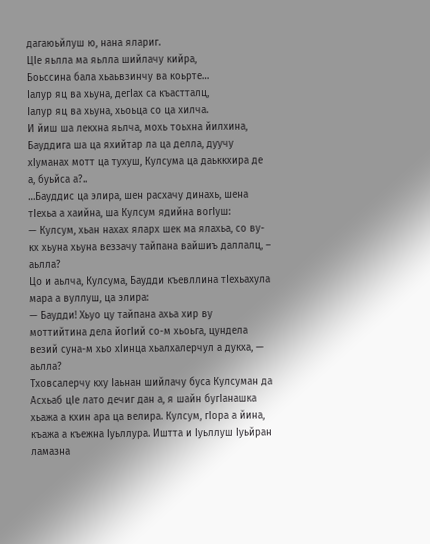дагаюьйлуш ю, нана ялариг.
ЦIе яьлла ма яьлла шийлачу кийра,
Боьссина бала хьаьвзинчу ва коьрте…
Iалур яц ва хьуна, дегIах са къастталц,
Iалур яц ва хьуна, хьоьца со ца хилча.
И йиш ша лекхна яьлча, мохь тоьхна йилхина, Бауддига ша ца яхийтар ла ца делла, дуучу хIуманах мотт ца тухуш, Кулсума ца даьккхира де а, буьйса а?..
…Бауддис ца элира, шен расхачу динахь, шена тIехьа а хаийна, ша Кулсум ядийна вогIуш:
— Кулсум, хьан нахах яларх шек ма ялахьа, со ву-кх хьуна хьуна веззачу тайпана вайшиъ даллалц, – аьлла?
Цо и аьлча, Кулсума, Баудди къевллина тIехьахула мара а вуллуш, ца элира:
— Баудди! Хьуо цу тайпана ахьа хир ву моттийтина дела йогIий со-м хьоьга, цундела везий суна-м хьо хIинца хьалхалерчул а дукха, — аьлла?
Тховсалерчу кху Iаьнан шийлачу буса Кулсуман да Асхьаб цIе лато дечиг дан а, я шайн бугIанашка хьажа а кхин ара ца велира. Кулсум, гIора а йина, къажа а къежна Iуьллура. Иштта и Iуьллуш Iуьйран ламазна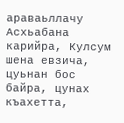араваьллачу Асхьабана карийра, Кулсум шена евзича, цуьнан бос байра, цунах къахетта,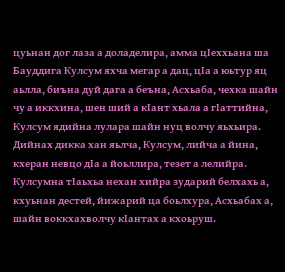цуьнан дог лаза а доладелира, амма цIеххьана ша Бауддига Кулсум яхча мегар а дац, цIа а юьтур яц аьлла, биъна дуй дага а беъна, Асхьаба, чехка шайн чу а иккхина, шен ший а кIант хьала а гIаттийна, Кулсум ядийна лулара шайн нуц волчу яьхьира. Дийнах дикка хан яьлча, Кулсум, лийча а йина, кхеран невцо дIа а йоьллира, тезет а лелийра. Кулсумна тIаьхьа нехан хийра зударий белхахь а, кхуьнан дестей, йижарий ца боьлхура, Асхьабах а, шайн воккхахволчу кIантах а кхоьруш.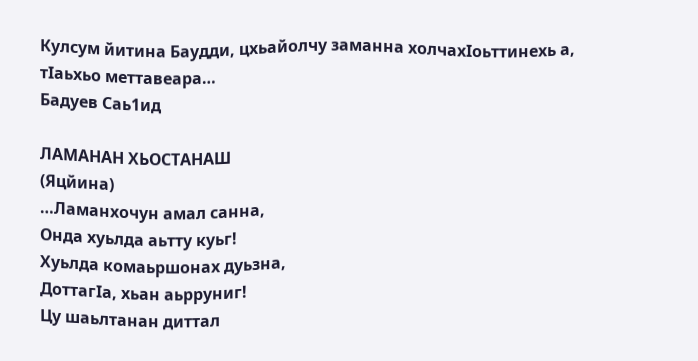Кулсум йитина Баудди, цхьайолчу заманна холчахIоьттинехь а, тIаьхьо меттавеара…
Бадуев Саь1ид

ЛАМАНАН ХЬОСТАНАШ
(Яцйина)
…Ламанхочун амал санна,
Онда хуьлда аьтту куьг!
Хуьлда комаьршонах дуьзна,
ДоттагIа, хьан аьрруниг!
Цу шаьлтанан диттал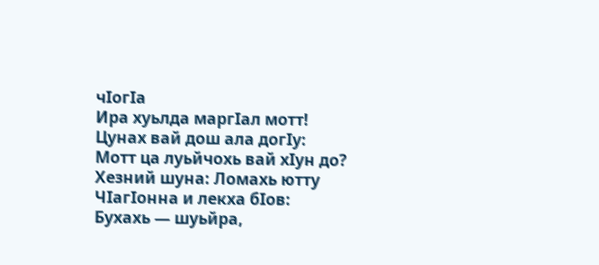чIогIа
Ира хуьлда маргIал мотт!
Цунах вай дош ала догIу:
Мотт ца луьйчохь вай хIун до?
Хезний шуна: Ломахь ютту
ЧIагIонна и лекха бIов:
Бухахь — шуьйра,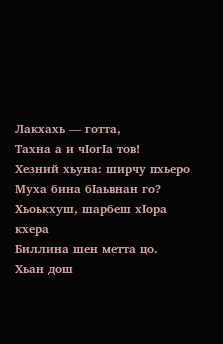Лакхахь — готта,
Тахна а и чIогIа тов!
Хезний хьуна: ширчу пхьеро
Муха бина бIаьвнан го?
Хьоькхуш, шарбеш хIора кхера
Биллина шен метта цо.
Хьан дош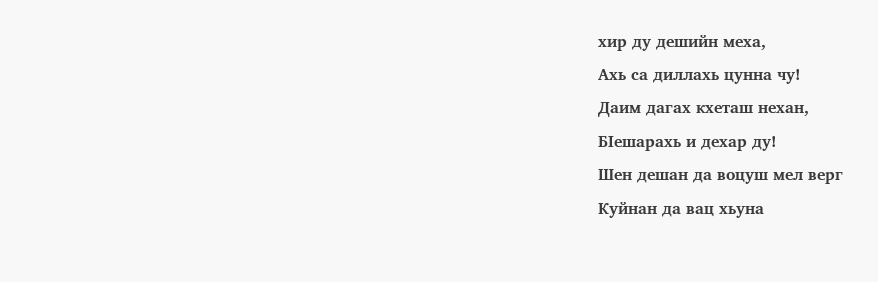хир ду дешийн меха,
Ахь са диллахь цунна чу!
Даим дагах кхеташ нехан,
БIешарахь и дехар ду!
Шен дешан да воцуш мел верг
Куйнан да вац хьуна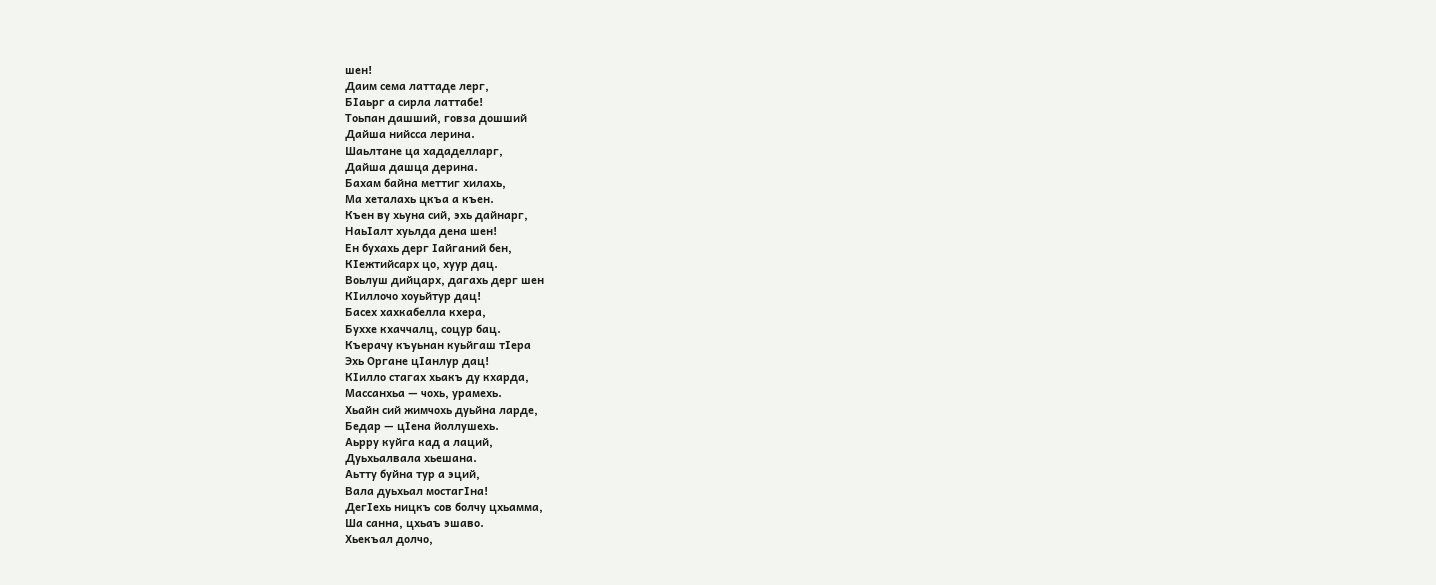шен!
Даим сема латтаде лерг,
БIаьрг а сирла латтабе!
Тоьпан дашший, говза дошший
Дайша нийсса лерина.
Шаьлтане ца хададелларг,
Дайша дашца дерина.
Бахам байна меттиг хилахь,
Ма хеталахь цкъа а къен.
Къен ву хьуна сий, эхь дайнарг,
НаьIалт хуьлда дена шен!
Ен бухахь дерг Iайганий бен,
КIежтийсарх цо, хуур дац.
Воьлуш дийцарх, дагахь дерг шен
КIиллочо хоуьйтур дац!
Басех хахкабелла кхера,
Буххе кхаччалц, соцур бац.
Къерачу къуьнан куьйгаш тIера
Эхь Органе цIанлур дац!
КIилло стагах хьакъ ду кхарда,
Массанхьа — чохь, урамехь.
Хьайн сий жимчохь дуьйна ларде,
Бедар — цIена йоллушехь.
Аьрру куйга кад а лаций,
Дуьхьалвала хьешана.
Аьтту буйна тур а эций,
Вала дуьхьал мостагIна!
ДегIехь ницкъ сов болчу цхьамма,
Ша санна, цхьаъ эшаво.
Хьекъал долчо,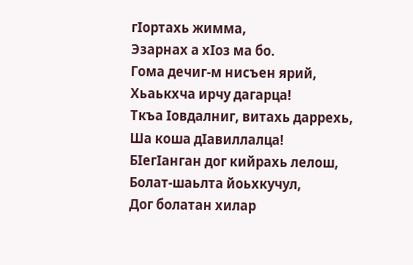гIортахь жимма,
Эзарнах а хIоз ма бо.
Гома дечиг-м нисъен ярий,
Хьаькхча ирчу дагарца!
Ткъа Iовдалниг, витахь даррехь,
Ша коша дIавиллалца!
БIегIанган дог кийрахь лелош,
Болат-шаьлта йоьхкучул,
Дог болатан хилар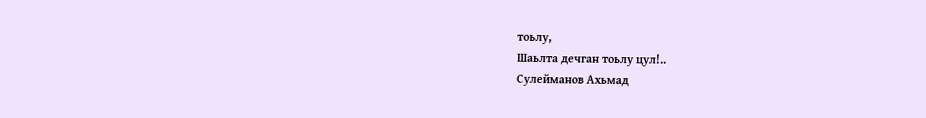тоьлу,
Шаьлта дечган тоьлу цул!..
Сулейманов Ахьмад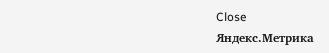Close
Яндекс.Метрика